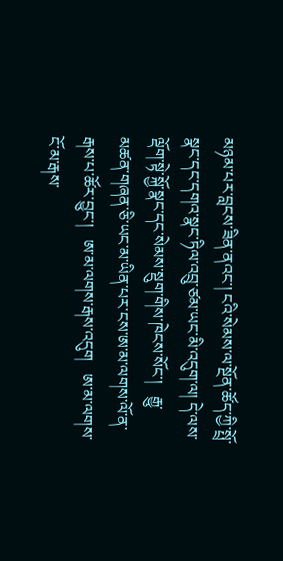མཉམ་པར་བླངས་ཟིན་ནའང་། ངའི་སེམས་ལ་སྔོན་ཚོད་ཀྱི་སྤྲོ་སྣང་དང་དགའ་སྣང་ཏིལ་འབྲུ་ཙམ་ཡང་མི་འདུག་ལ། དེ་ལས་ལྡོག་སྟེ་སྐྱོ་སྣང་དང་སེམས་སྡུག་གིས་ཁེངས་སོང་།   རྒྱུ་མཚན་གཞན་ཅི་ཡང་མ་ཡིན་པར་ངས་ཨ་མ་ལགས་ལོ་ན་རྒས་པ་ཚོར་བྱུང་།   ཨ་མ་ལགས་རྒས་འདུག   ཨ་མ་ལགས་ངོ་མ་རྒས་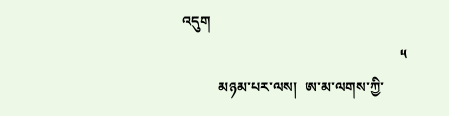འདུག
                                                            ༥
          མཉམ་པར་ལས།  ཨ་མ་ལགས་ཀྱི་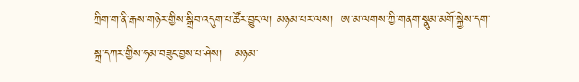ཀྲིག་ག་ནི་རྒས་གཉེར་གྱིས་སྒྲིབ་འདུག་པ་ཚོར་བྱུང་ལ། མཉམ་པར་ལས།  ཨ་མ་ལགས་ཀྱི་གནག་སྣུམ་མགོ་སྐྱེས་དག་སྐྲ་དཀར་གྱིས་ཧམ་བཟུང་བྱས་པ་ཤེས།   མཉམ་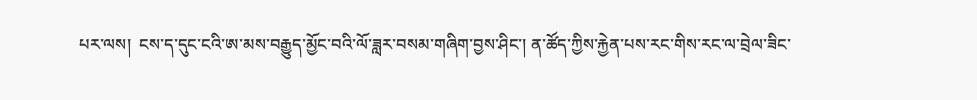པར་ལས།  ངས་ད་དུང་ངའི་ཨ་མས་བརྒྱུད་མྱོང་བའི་ལོ་ཟླར་བསམ་གཞིག་བྱས་ཤིང་། ན་ཚོད་ཀྱིས་རྐྱེན་པས་རང་གིས་རང་ལ་བྲེལ་ཟིང་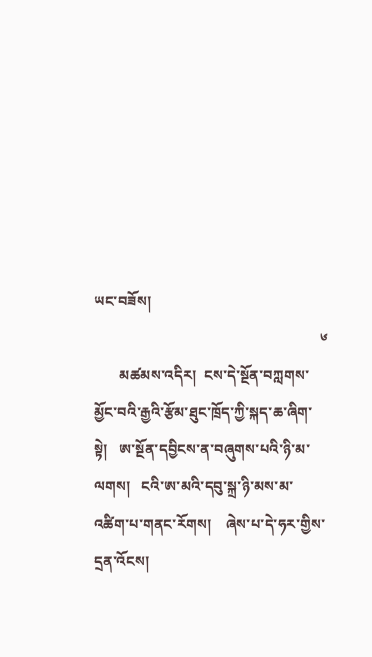ཡང་བཟོས།
                                                              ༦
       མཚམས་འདིར།  ངས་དེ་སྔོན་བཀླགས་མྱོང་བའི་རྒྱའི་རྩོམ་ཐུང་ཁྲོད་ཀྱི་སྐད་ཆ་ཞིག་སྟེ།   ཨ་སྔོན་དབྱིངས་ན་བཞུགས་པའི་ཉི་མ་ལགས།   ངའི་ཨ་མའི་དབུ་སྐྲ་ཉི་མས་མ་འཚིག་པ་གནང་རོགས།    ཞེས་པ་དེ་ཧར་གྱིས་དྲན་འོངས།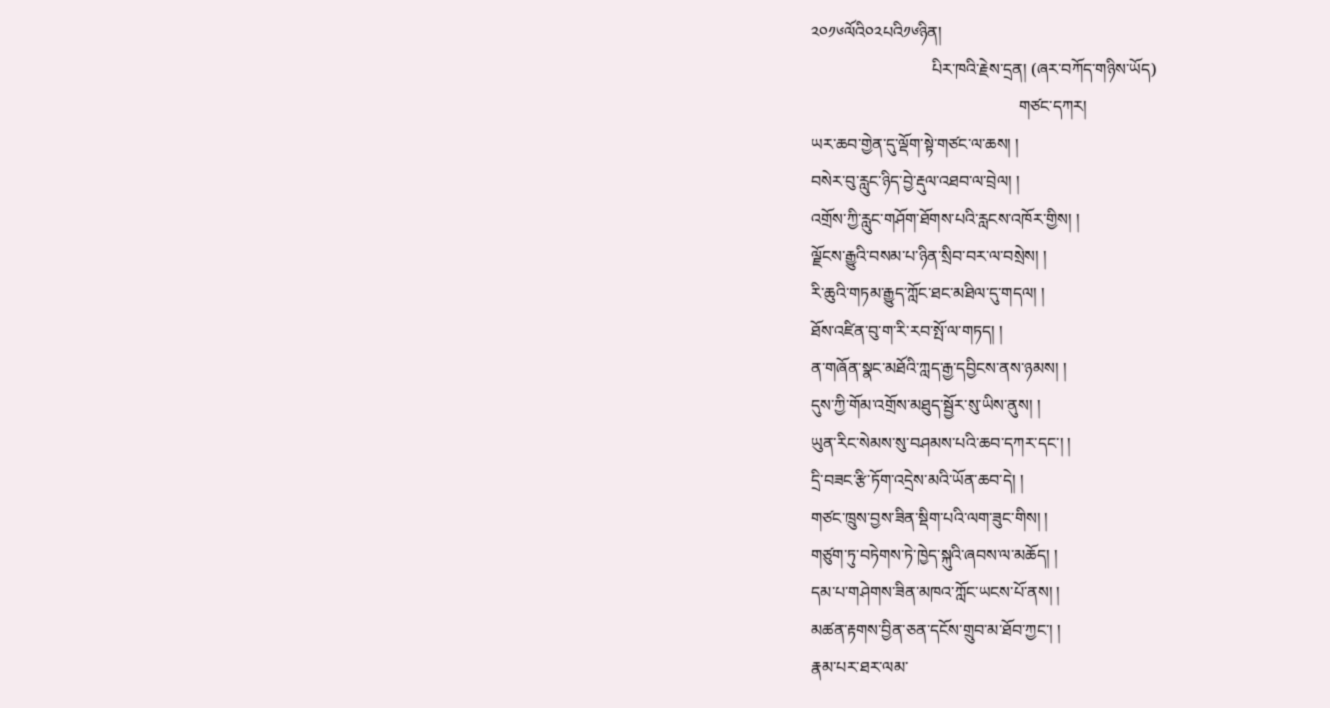༢༠༡༦ལོའི༠༢པའི༡༦ཉིན།
                             པིར་ཁའི་རྗེས་དྲན། (ཞར་བཀོད་གཉིས་ཡོད)
                                                  གཙང་དཀར།
ཡར་ཆབ་གྱེན་དུ་ལྡོག་སྟེ་གཙང་ལ་ཆས། །
བསེར་བུ་རླུང་ཉིད་བྱེ་རྡུལ་འཐབ་ལ་བྲེལ། །
འགྲོས་ཀྱི་རླུང་གཤོག་ཐོགས་པའི་རླངས་འཁོར་གྱིས། །
ལྗོངས་རྒྱུའི་བསམ་པ་ཉིན་སྲིབ་བར་ལ་བསྲེས། །
རི་ཆུའི་གཏམ་རྒྱུད་ཀློང་ཐང་མཐིལ་དུ་གདལ། །
ཐོས་འཛིན་བུ་ག་རི་རབ་སྤོ་ལ་གཏད། །
ན་གཞོན་སྣང་མཐོའི་ཀླད་རྒྱ་དབྱིངས་ནས་ཉམས། །
དུས་ཀྱི་གོམ་འགྲོས་མཐུད་སྦྱོར་སུ་ཡིས་ནུས། །
ཡུན་རིང་སེམས་སུ་བཤམས་པའི་ཆབ་དཀར་དང་། །
དྲི་བཟང་རྩི་ཏོག་འདྲེས་མའི་ཡོན་ཆབ་དེ། །
གཙང་ཁྲུས་བྱས་ཟིན་སྡིག་པའི་ལག་ཟུང་གིས། །
གཙུག་ཏུ་བཏེགས་ཏེ་ཁྱེད་སྐུའི་ཞབས་ལ་མཆོད། །
དམ་པ་གཤེགས་ཟིན་མཁའ་ཀློང་ཡངས་པོ་ནས། །
མཚན་རྟགས་བྱིན་ཅན་དངོས་གྲུབ་མ་ཐོབ་ཀྱང་། །
རྣམ་པར་ཐར་ལམ་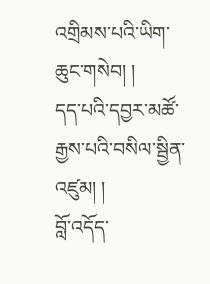འགྲིམས་པའི་ཡིག་ཆུང་གསེབ། །
དད་པའི་དབྱར་མཚོ་རྒྱས་པའི་བསིལ་སྦྱིན་འཛུམ། །
བློ་འདོད་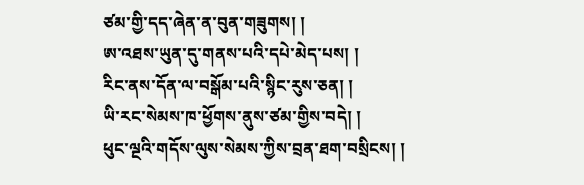ཙམ་གྱི་དད་ཞེན་ན་བུན་གཟུགས། །
ཨ་འཐས་ཡུན་དུ་གནས་པའི་དཔེ་མེད་པས། །
རིང་ནས་དོན་ལ་བསྒོམ་པའི་སྙིང་རུས་ཅན། །
ཡི་རང་སེམས་ཁ་ཕྱོགས་ནུས་ཙམ་གྱིས་བདེ། །
ཕུང་ལྔའི་གདོས་ལུས་སེམས་ཀྱིས་བྲན་ཐག་བསྲིངས། །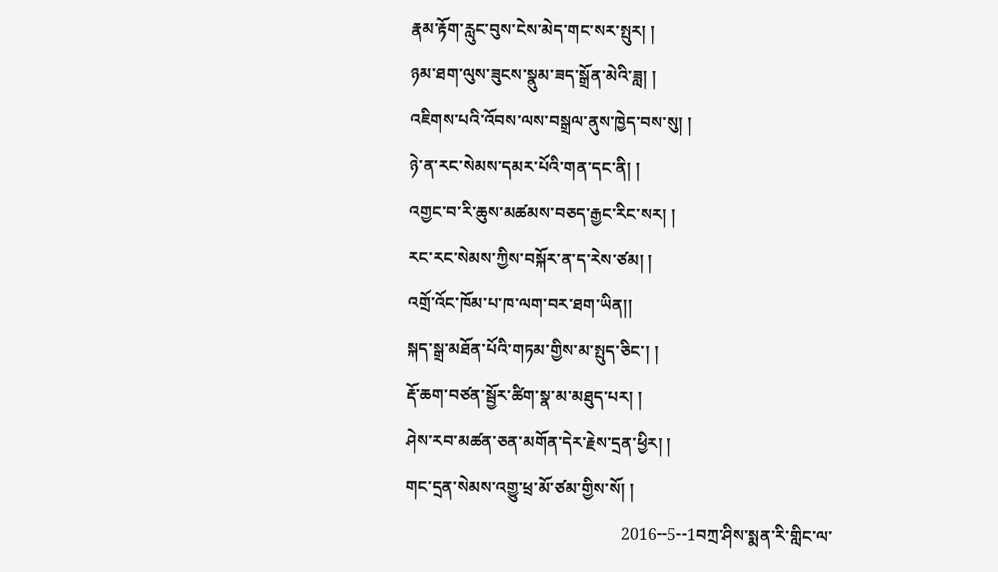རྣམ་རྟོག་རླུང་བུས་ངེས་མེད་གང་སར་སྤུར། །
ཉམ་ཐག་ལུས་ཟུངས་སྣུམ་ཟད་སྒྲོན་མེའི་ཟླ། །
འཇིགས་པའི་འོབས་ལས་བསྒྲལ་ནུས་ཁྱེད་བས་སུ། །
ཉེ་ན་རང་སེམས་དམར་པོའི་གན་དང་ནི། །
འགྱང་བ་རི་ཆུས་མཚམས་བཅད་རྒྱང་རིང་སར། །
རང་རང་སེམས་ཀྱིས་བསྐོར་ན་ད་རེས་ཙམ། །
འགྲོ་འོང་ཁོམ་པ་ཁ་ལག་བར་ཐག་ཡིན།།
སྐད་སྒྲ་མཐོན་པོའི་གཏམ་གྱིས་མ་སྤུད་ཅིང་། །
རྡོ་ཆག་བཙན་སྦྱོར་ཚིག་སྣ་མ་མཐུད་པར། །
ཤེས་རབ་མཚན་ཅན་མགོན་དེར་རྗེས་དྲན་ཕྱིར། །
གང་དྲན་སེམས་འགྱུ་ཕྲ་མོ་ཙམ་གྱིས་སོ། །
                                                    2016--5--1བཀྲ་ཤིས་སྨན་རི་གླིང་ལ་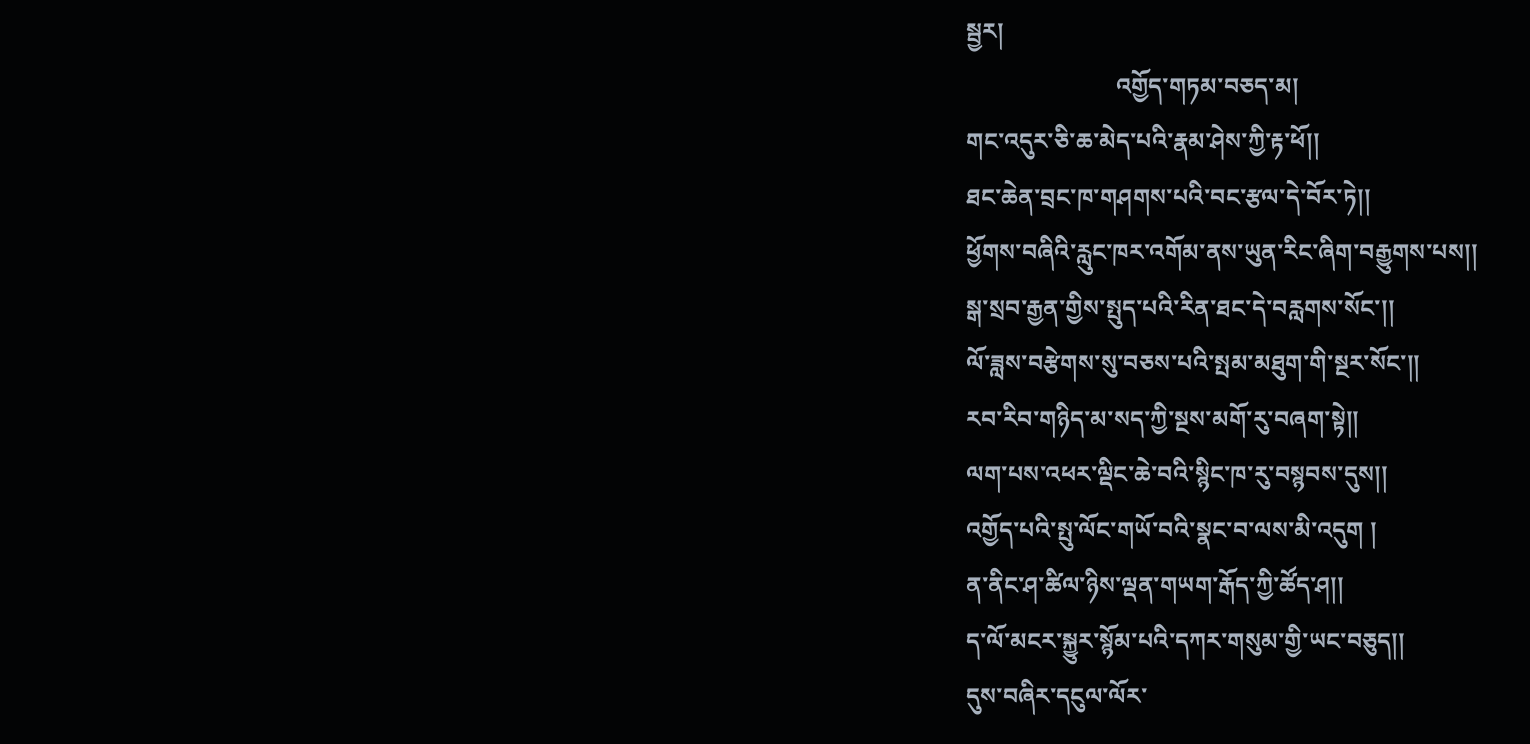སྦྱར།
                         འགྱོད་གཏམ་བཅད་མ།
གང་འདུར་ཅི་ཆ་མེད་པའི་རྣམ་ཤེས་ཀྱི་རྟ་ཕོ།།
ཐང་ཆེན་བྲང་ཁ་གཤགས་པའི་བང་རྩལ་དེ་བོར་ཏེ།།
ཕྱོགས་བཞིའི་རླུང་ཁར་འགོམ་ནས་ཡུན་རིང་ཞིག་བརྒྱུགས་པས།།
སྒ་སྲབ་རྒྱན་གྱིས་སྤུད་པའི་རིན་ཐང་དེ་བརླགས་སོང་།།
ལོ་ཟླས་བརྩེགས་སུ་བཅས་པའི་སྤམ་མཐུག་གི་སྔར་སོང་།།
རབ་རིབ་གཉིད་མ་སད་ཀྱི་སྔས་མགོ་རུ་བཞག་སྟེ།།
ལག་པས་འཕར་ལྡིང་ཆེ་བའི་སྙིང་ཁ་རུ་བསྙབས་དུས།།
འགྱོད་པའི་སྤུ་ལོང་གཡོ་བའི་སྣང་བ་ལས་མི་འདུག །
ན་ནིང་ཤ་ཚིལ་ཉིས་ལྡན་གཡག་རྒོད་ཀྱི་ཚོད་ཤ།།
ད་ལོ་མངར་སྐྱུར་སྙོམ་པའི་དཀར་གསུམ་གྱི་ཡང་བཅུད།།
དུས་བཞིར་དངུལ་ལོར་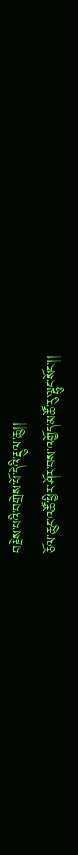བརྗེས་པའི་བགྲེས་པོ་དེའི་རྔུལ་ཆུ།།
ཅོལ་ཆུང་འཚོ་ཕྱིར་ཤོར་བས་འགྱོད་མཚོ་རུ་ལྷུང་སོང་།།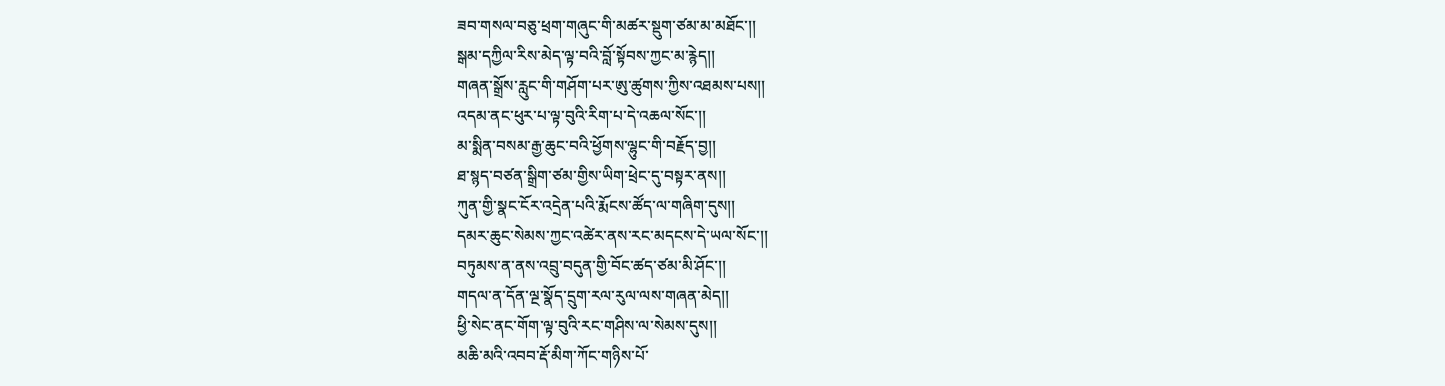ཟབ་གསལ་བཅུ་ཕྲག་གཞུང་གི་མཚར་སྡུག་ཙམ་མ་མཐོང་།།
སྒམ་དཀྱིལ་རིས་མེད་ལྟ་བའི་བློ་སྟོབས་ཀྱང་མ་རྙེད།།
གཞན་སྒྲོས་རླུང་གི་གཤོག་པར་ཨུ་ཚུགས་ཀྱིས་འཐམས་པས།།
འདམ་ནང་ཕུར་པ་ལྟ་བུའི་རིག་པ་དེ་འཆལ་སོང་།།
མ་སྨིན་བསམ་རྒྱ་ཆུང་བའི་ཕྱོགས་ལྷུང་གི་བརྗོད་བྱ།།
ཐ་སྙད་བཙན་སྒྲིག་ཙམ་གྱིས་ཡིག་ཕྲེང་དུ་བསྟར་ནས།།
ཀུན་གྱི་སྣང་ངོར་འདྲེན་པའི་རྨོངས་ཚོད་ལ་གཞིག་དུས།།
དམར་ཆུང་སེམས་ཀྱང་འཚེར་ནས་རང་མདངས་དེ་ཡལ་སོང་།།
བཏུམས་ན་ནས་འབྲུ་བདུན་གྱི་བོང་ཚད་ཙམ་མི་ཤོང་།།
གདལ་ན་དོན་ལྔ་སྣོད་དྲུག་རལ་རུལ་ལས་གཞན་མེད།།
ཕྱི་སེང་ནང་གོག་ལྟ་བུའི་རང་གཤིས་ལ་སེམས་དུས།།
མཆི་མའི་འབབ་རྡོ་མིག་ཀོང་གཉིས་པོ་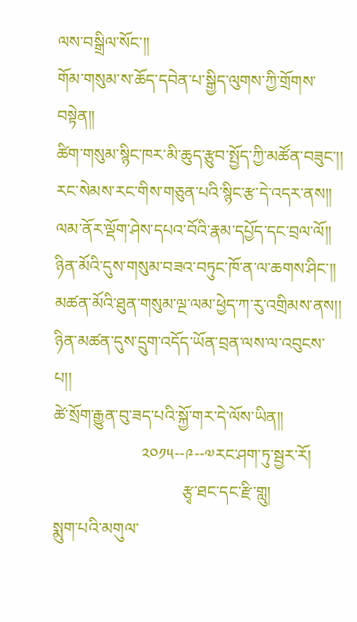ལས་བསྒྲིལ་སོང་།།
གོམ་གསུམ་ས་ཆོད་དབེན་པ་སྒྱིད་ལུགས་ཀྱི་གྲོགས་བསྟེན།།
ཚིག་གསུམ་སྙིང་ཁར་མི་ཆུད་རྩུབ་སྤྱོད་ཀྱི་མཚོན་བཟུང་།།
རང་སེམས་རང་གིས་གཅུན་པའི་སྙིང་རྩ་དེ་འདར་ནས།།
ལམ་ནོར་ལྡོག་ཤེས་དཔའ་བོའི་རྣམ་དཔྱོད་དང་བྲལ་ལོ།།
ཉིན་མོའི་དུས་གསུམ་བཟའ་བཏུང་ཁོ་ན་ལ་ཆགས་ཤིང་།།
མཚན་མོའི་ཐུན་གསུམ་ལྔ་ལམ་ཕྱེད་ཀ་རུ་འགྲིམས་ནས།།
ཉིན་མཚན་དུས་དྲུག་འདོད་ཡོན་བྲན་ལས་ལ་འབུངས་པ།།
ཚེ་སྲོག་རྒྱུན་བུ་ཟད་པའི་སྐྱོ་གར་དེ་ལོས་ཡིན།།
                     ༢༠༡༥--༩--༧རང་ཤག་ཏུ་སྦྱར་རོ།
                               རྩྭ་ཐང་དང་རྫི་གླུ།
སྨུག་པའི་མགུལ་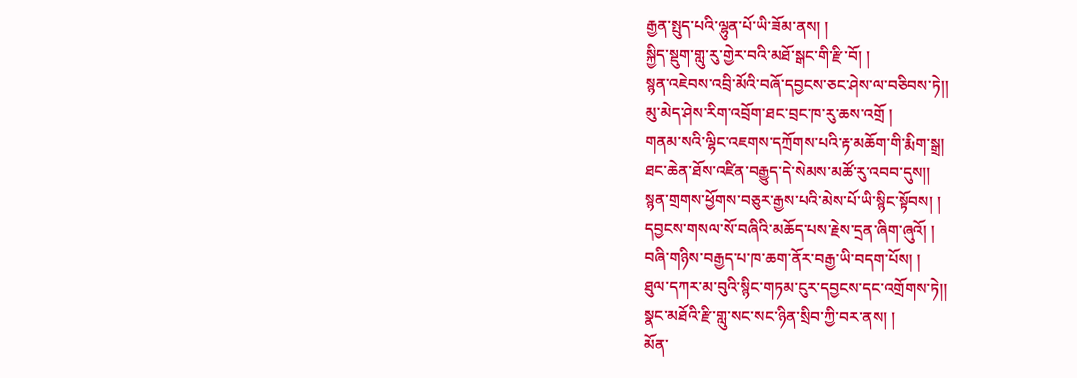རྒྱན་སྤུད་པའི་ལྷུན་པོ་ཡི་ཟོམ་ནས། །
སྐྱིད་སྡུག་གླུ་རུ་གྱེར་བའི་མཐོ་སྒང་གི་རྫི་བོ། །
སྙན་འཇེབས་འབྲི་མོའི་བཞོ་དབྱངས་ཅང་ཤེས་ལ་བཅིབས་ཏེ།།
མུ་མེད་ཤེས་རིག་འབྲོག་ཐང་བྲང་ཁ་རུ་ཆས་འགྲོ །
གནམ་སའི་ལྷིང་འཇགས་དཀྲོགས་པའི་རྟ་མཆོག་གི་རྨིག་སྒྲ།
ཐང་ཆེན་ཐོས་འཛིན་བརྒྱུད་དེ་སེམས་མཚོ་རུ་འབབ་དུས།།
སྙན་གྲགས་ཕྱོགས་བཅུར་རྒྱས་པའི་མེས་པོ་ཡི་སྙིང་སྟོབས། །
དབྱངས་གསལ་སོ་བཞིའི་མཆོད་པས་རྗེས་དྲན་ཞིག་ཞུའོ། །
བཞི་གཉིས་བརྒྱད་པ་ཁ་ཆག་ནོར་བརྒྱ་ཡི་བདག་པོས། །
ཐུལ་དཀར་མ་བུའི་སྙིང་གཏམ་ངུར་དབྱངས་དང་འགྲོགས་ཏེ།།
སྣང་མཐོའི་རྫི་གླུ་སང་སང་ཉིན་སྲིབ་ཀྱི་བར་ནས། །
མོན་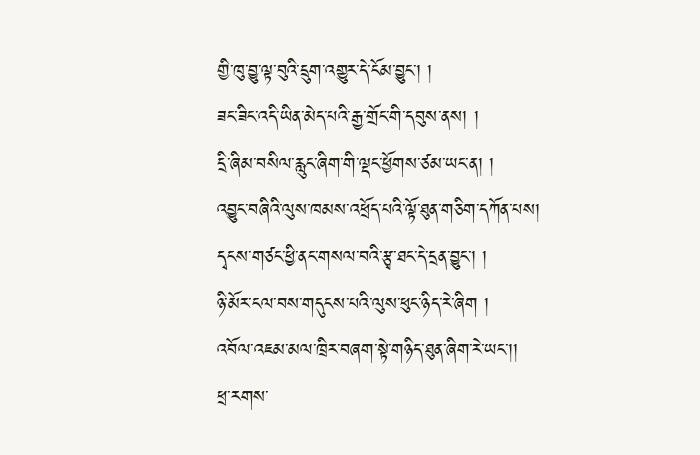གྱི་ཁུ་བྱུ་ལྟ་བུའི་དྲུག་འགྱུར་དེ་ངོམ་བྱུང་། །
ཟང་ཟིང་འདི་ཡིན་མེད་པའི་རྒྱ་གྲོང་གི་དབུས་ནས། །
དྲི་ཞིམ་བསིལ་རླུང་ཞིག་གི་ལྡང་ཕྱོགས་ཙམ་ཡང་ན། །
འབྱུང་བཞིའི་ལུས་ཁམས་འཕྲོད་པའི་ལྟོ་ཐུན་གཅིག་དཀོན་པས།
དྭངས་གཙང་ཕྱི་ནང་གསལ་བའི་རྩྭ་ཐང་དེ་དྲན་བྱུང་། །
ཉི་མོར་ངལ་བས་གདུངས་པའི་ལུས་ཕུང་ཉིད་རེ་ཞིག །
འབོལ་འཇམ་མལ་ཁྲིར་བཞག་སྟེ་གཉིད་ཐུན་ཞིག་རེ་ཡང་།།
ཕྲ་རགས་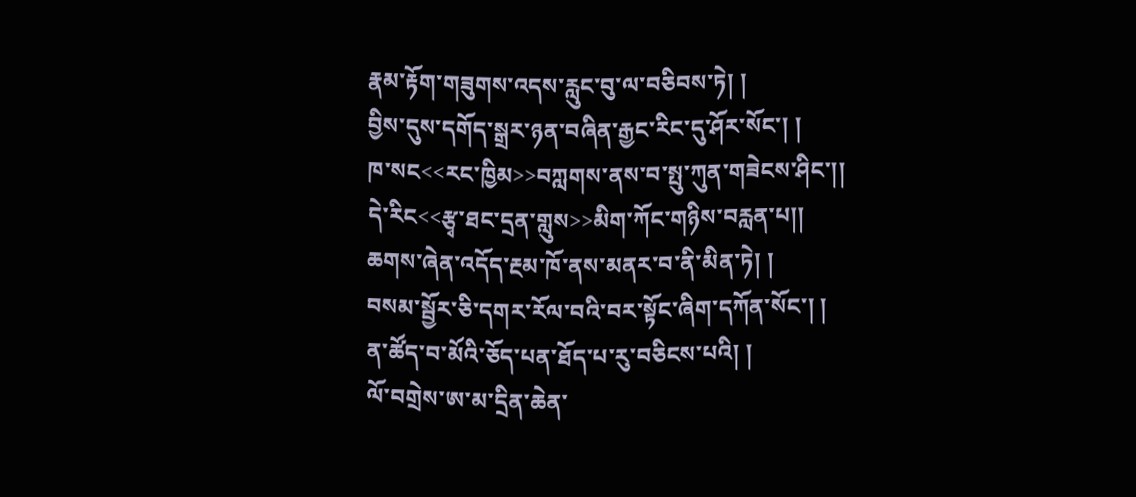རྣམ་རྟོག་གཟུགས་འདས་རླུང་བུ་ལ་བཅིབས་ཏེ། །
བྱིས་དུས་དགོད་སྒྲར་ཉན་བཞིན་རྒྱང་རིང་དུ་ཤོར་སོང་། །
ཁ་སང<<རང་ཁྱིམ>>བཀླགས་ནས་བ་སྤུ་ཀུན་གཟེངས་ཤིང་།།
དེ་རིང<<རྩྭ་ཐང་དྲན་གླུས>>མིག་ཀོང་གཉིས་བརླན་པ།།
ཆགས་ཞེན་འདོད་རྔམ་ཁོ་ནས་མནར་བ་ནི་མིན་ཏེ། །
བསམ་སྦྱོར་ཅི་དགར་རོལ་བའི་བར་སྟོང་ཞིག་དཀོན་སོང་། །
ན་ཚོད་བ་མོའི་ཅོད་པན་ཐོད་པ་རུ་བཅིངས་པའི། །
ལོ་བགྲེས་ཨ་མ་དྲིན་ཆེན་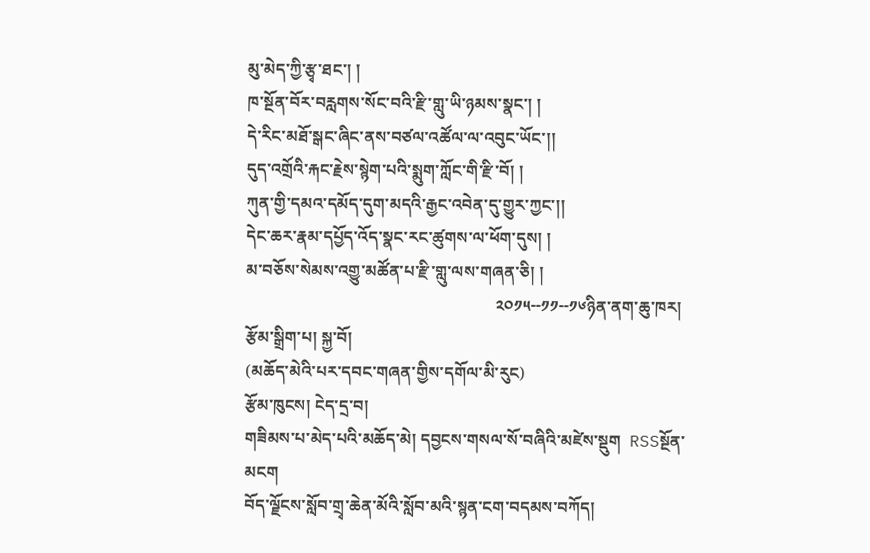མུ་མེད་ཀྱི་རྩྭ་ཐང་། །
ཁ་སྔོན་བོར་བརླགས་སོང་བའི་རྫི་གླུ་ཡི་ཉམས་སྣང་། །
དེ་རིང་མཐོ་སྒང་ཞིང་ནས་བཙལ་འཚོལ་ལ་འབུང་ཡོང་།།
དུད་འགྲོའི་རྐང་རྗེས་སྙེག་པའི་སྨུག་ཀློང་གི་རྫི་བོ། །
ཀུན་གྱི་དམའ་དམོད་དུག་མདའི་རྒྱང་འབེན་དུ་གྱུར་ཀྱང་།།
དེང་ཆར་རྣམ་དཔྱོད་འོད་སྣང་རང་ཚུགས་ལ་ཕོག་དུས། །
མ་བཅོས་སེམས་འགྱུ་མཚོན་པ་རྫི་གླུ་ལས་གཞན་ཅི། །
                                                            ༢༠༡༥--༡༡--༡༦ཉིན་ནག་ཆུ་ཁར།
རྩོམ་སྒྲིག་པ། སྐྱ་བོ།
(མཆོད་མེའི་པར་དབང་གཞན་གྱིས་དགོལ་མི་རུང)
རྩོམ་ཁུངས། ངེད་དྲ་བ།
གཟིམས་པ་མེད་པའི་མཆོད་མེ། དབྱངས་གསལ་སོ་བཞིའི་མཛེས་སྡུག  RSSསྔོན་མངག
བོད་ལྗོངས་སློབ་གྲྭ་ཆེན་མོའི་སློབ་མའི་སྙན་ངག་བདམས་བཀོད།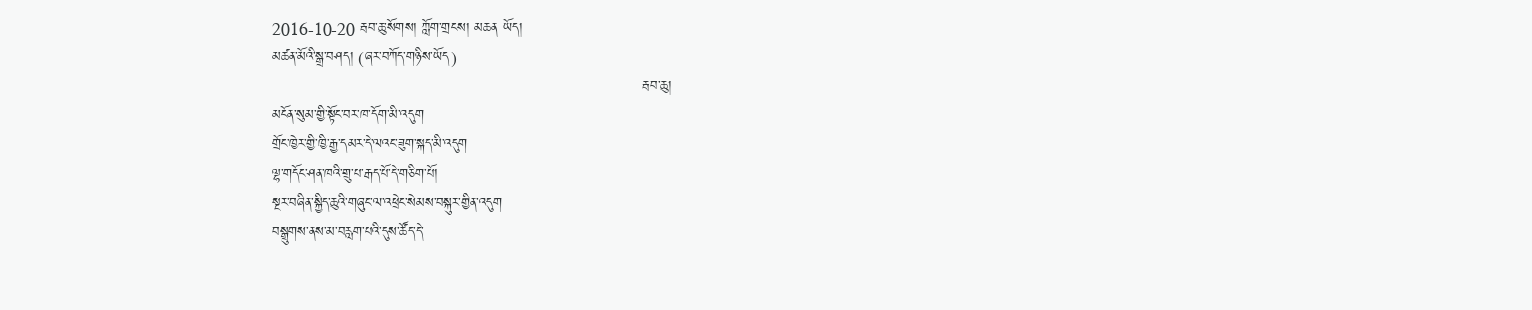2016-10-20 རྦབ་ཆུ་སོགས། ཀློག་གྲངས། མཆན ཡོད།
མཚན་མོའི་སྒྲ་བཤད། (ཞར་བཀོད་གཉིས་ཡོད)
                                                                               རྦབ་ཆུ།
མངོན་སུམ་གྱི་སྟོང་བར་ཁ་དོག་མི་འདུག
གྲོང་ཁྱེར་གྱི་ཁྱི་རྒྱ་དམར་དེ་ལའང་ཟུག་སྐད་མི་འདུག
ལྷ་གདོང་ཤན་ཁའི་གྲུ་པ་རྒད་པོ་དེ་གཅིག་པོ།
སྔར་བཞིན་སྐྱིད་ཆུའི་གཞུང་ལ་འཕྲེང་སེམས་བསྐུར་གྱིན་འདུག
བསྒྲུགས་ནས་མ་བརླག་པའི་དུས་ཚོད་དེ་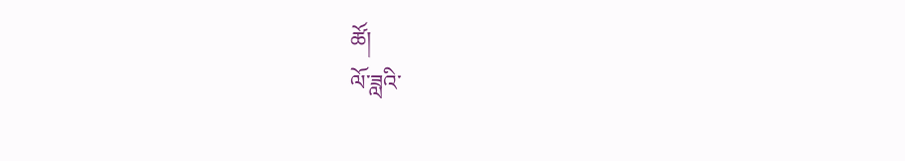ཚོ།
ལོ་ཟླའི་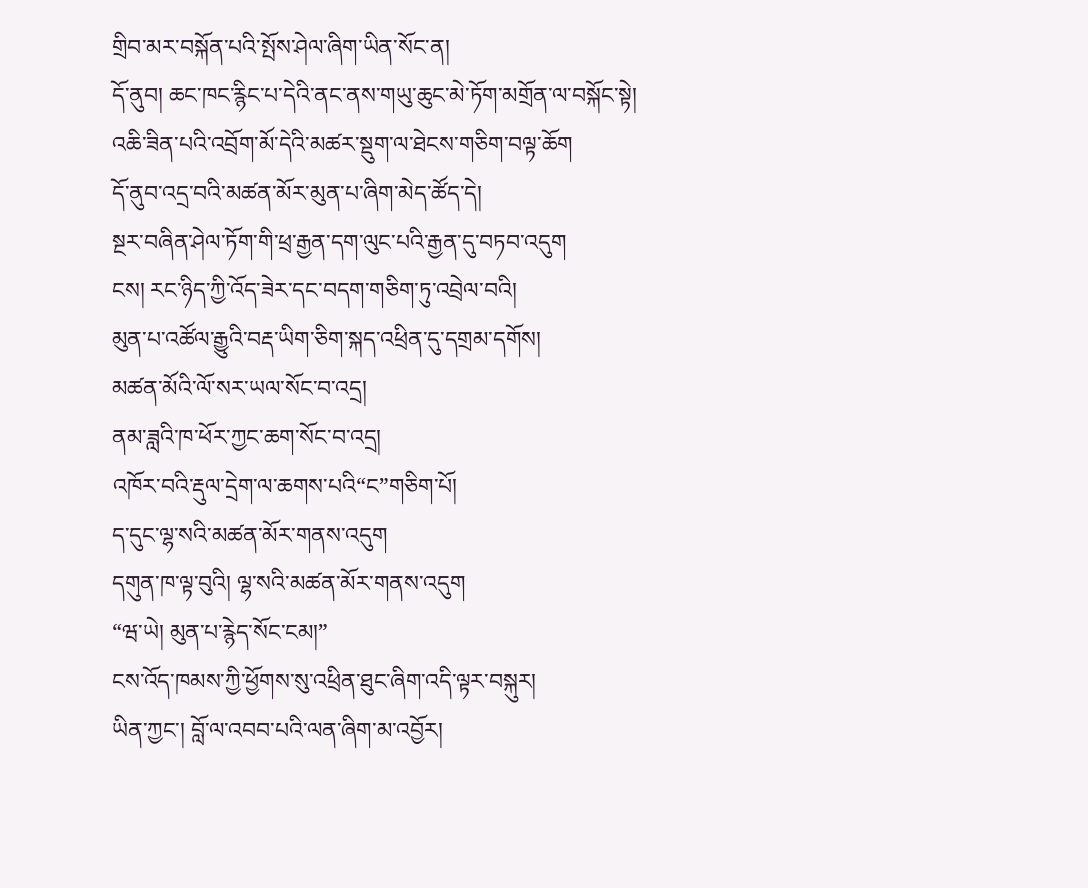གྲིབ་མར་བསྐོན་པའི་སྤོས་ཤེལ་ཞིག་ཡིན་སོང་ན།
དོ་ནུབ། ཆང་ཁང་རྙིང་པ་དེའི་ནང་ནས་གཡུ་ཆུང་མེ་ཏོག་མགྲོན་ལ་བསྐོང་སྟེ།
འཆི་ཟིན་པའི་འབྲོག་མོ་དེའི་མཚར་སྡུག་ལ་ཐེངས་གཅིག་བལྟ་ཆོག
དོ་ནུབ་འདྲ་བའི་མཚན་མོར་མུན་པ་ཞིག་མེད་ཚོད་དེ།
སྔར་བཞིན་ཤེལ་ཏོག་གི་ཕྲ་རྒྱན་དག་ལུང་པའི་རྒྱན་དུ་བཏབ་འདུག
ངས། རང་ཉིད་ཀྱི་འོད་ཟེར་དང་བདག་གཅིག་ཏུ་འབྲེལ་བའི།
མུན་པ་འཚོལ་རྒྱུའི་བརྡ་ཡིག་ཅིག་སྐད་འཕྲིན་དུ་དགྲམ་དགོས།
མཚན་མོའི་ལོ་སར་ཡལ་སོང་བ་འདྲ།
ནམ་ཟླའི་ཁ་ཕོར་ཀྱང་ཆག་སོང་བ་འདྲ།
འཁོར་བའི་རྡུལ་དྲེག་ལ་ཆགས་པའི“ང”གཅིག་པོ།
ད་དུང་ལྷ་སའི་མཚན་མོར་གནས་འདུག
དགུན་ཁ་ལྟ་བུའི། ལྷ་སའི་མཚན་མོར་གནས་འདུག
“ཝ་ཡེ། མུན་པ་རྙེད་སོང་ངམ།”
ངས་འོད་ཁམས་ཀྱི་ཕྱོགས་སུ་འཕྲིན་ཐུང་ཞིག་འདི་ལྟར་བསྐུར།
ཡིན་ཀྱང་། བློ་ལ་འབབ་པའི་ལན་ཞིག་མ་འབྱོར།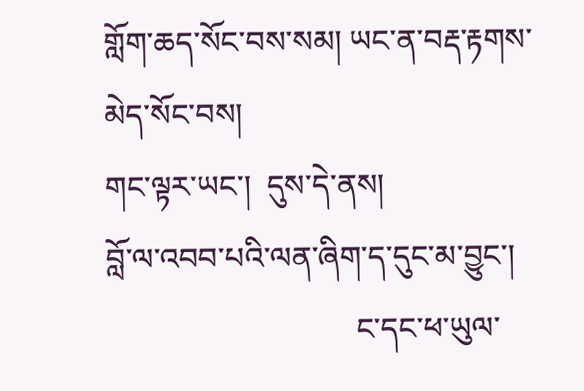གློག་ཆད་སོང་བས་སམ། ཡང་ན་བརྡ་རྟགས་མེད་སོང་བས།
གང་ལྟར་ཡང་།  དུས་དེ་ནས།
བློ་ལ་འབབ་པའི་ལན་ཞིག་ད་དུང་མ་བྱུང་།
                                ང་དང་ཕ་ཡུལ་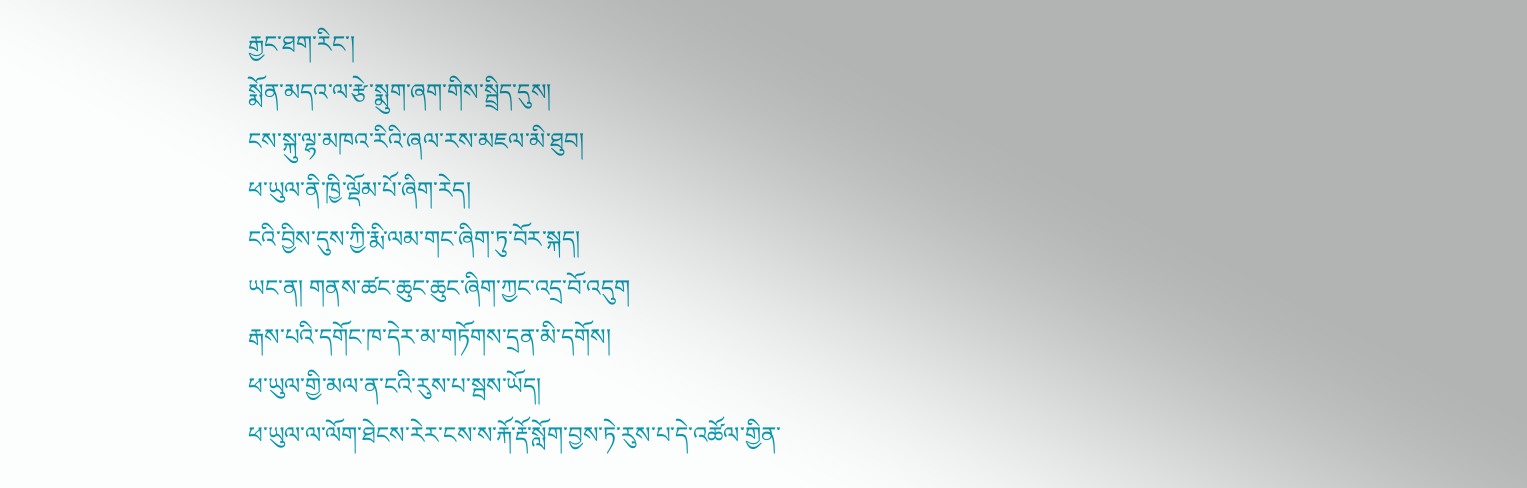རྒྱང་ཐག་རིང་།
སྨོན་མདའ་ལ་རྩེ་སྨུག་ཞག་གིས་སྦྲིད་དུས།
ངས་སྐུ་ལྷ་མཁའ་རིའི་ཞལ་རས་མཇལ་མི་ཐུབ།
ཕ་ཡུལ་ནི་ཁྱི་ལྡོམ་པོ་ཞིག་རེད།
ངའི་བྱིས་དུས་ཀྱི་རྨི་ལམ་གང་ཞིག་ཏུ་བོར་སྐད།
ཡང་ན། གནས་ཚང་ཆུང་ཆུང་ཞིག་ཀྱང་འདྲ་བོ་འདུག
རྒས་པའི་དགོང་ཁ་དེར་མ་གཏོགས་དྲན་མི་དགོས།
ཕ་ཡུལ་གྱི་མལ་ན་ངའི་རུས་པ་སྦས་ཡོད།
ཕ་ཡུལ་ལ་ལོག་ཐེངས་རེར་ངས་ས་རྐོ་རྡོ་སློག་བྱས་ཏེ་རུས་པ་དེ་འཚོལ་གྱིན་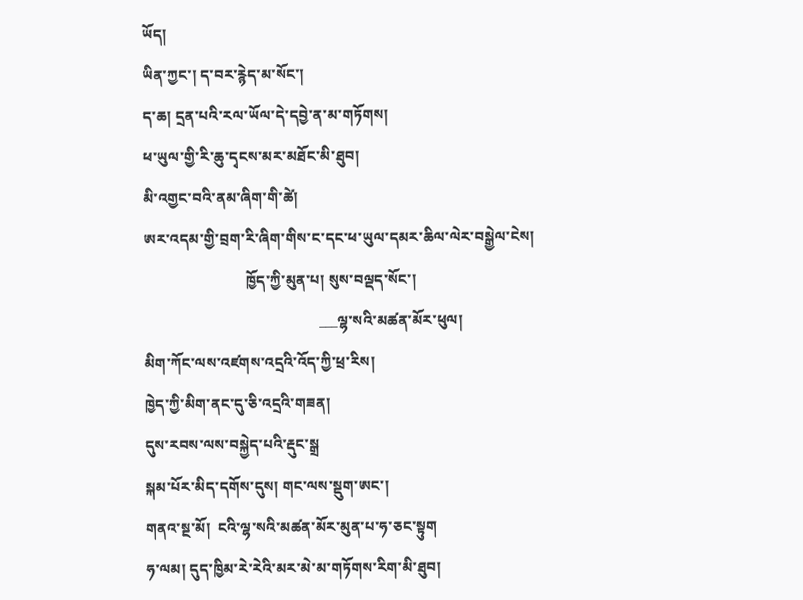ཡོད།
ཡིན་ཀྱང་། ད་བར་རྙེད་མ་སོང་།
ད་ཆ། དྲན་པའི་རལ་ཡོལ་དེ་དབྱེ་ན་མ་གཏོགས།
ཕ་ཡུལ་གྱི་རི་ཆུ་དྭངས་མར་མཐོང་མི་ཐུབ།
མི་འགྱང་བའི་ནམ་ཞིག་གི་ཚེ།
ཨར་འདམ་གྱི་བྲག་རི་ཞིག་གིས་ང་དང་ཕ་ཡུལ་དམར་ཆིལ་ལེར་བསྒྱེལ་ངེས།
                            ཁྱོད་ཀྱི་མུན་པ། སུས་བལྡད་སོང་།
                                                ___ལྷ་སའི་མཚན་མོར་ཕུལ།
མིག་ཀོང་ལས་འཛགས་འདྲའི་འོད་ཀྱི་ཕྲ་རིས།
ཁྱེད་ཀྱི་མིག་ནང་དུ་ཅི་འདྲའི་གཟན།
དུས་རབས་ལས་བསྐྱེད་པའི་རྡུང་སྒྲ
སྐམ་པོར་མིད་དགོས་དུས། གང་ལས་སྡུག་ཨང་།
གནའ་སྔ་མོ།  ངའི་ལྷ་སའི་མཚན་མོར་མུན་པ་ཧ་ཅང་སྟུག
ཧ་ལམ། དུད་ཁྱིམ་རེ་རེའི་མར་མེ་མ་གཏོགས་རིག་མི་ཐུབ།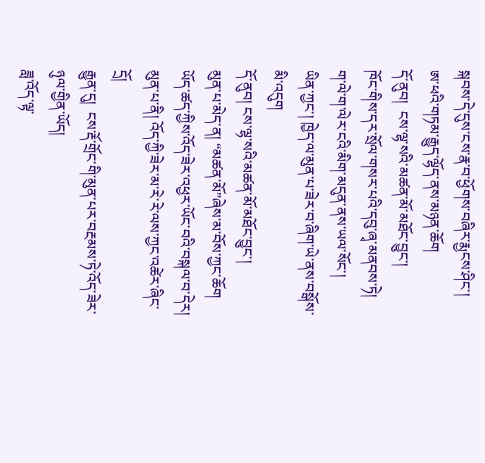སྐབས་དེ་དུས་ངས་རྣ་བ་ཕྱོགས་བཞིར་རྨྱངས་ཤིང་།
ཨ་ཕའི་གཏམ་རྒྱུད་ལྷོད་ནས་མཉན་ཆོག
དོ་ནུབ།  ངས་ལྷ་སའི་མཚན་མོ་མཐོང་བྱུང་།
ཁོང་གིས་དར་སྲོལ་གསར་པའི་དབུ་ཞྭ་མནབས་ཏེ།
ག་ལེ་ག་ལེར་ངའི་མིག་མདུན་ནས་ཡལ་སོང་།
ཡིན་ཀྱང་། ཁྱེད་ལ་མུན་པ་ཟེར་བ་ཞིག་ཡེ་ནས་བསྒོས་མི་འདུག
དོ་ནུབ། ངས་ལྷ་སའི་མཚན་མོ་མཐོང་བྱུང་།
མུན་པ་མེད་ན། “མཚན་མོ”ཞེས་མ་བོས་ཀྱང་ཆོག
ཡོད་ཚད་ཀྱིས་འོད་ཟེར་འཕྱར་ཡོང་བའི་བསྐལ་བ་དེར།
མུན་པ་ནི། འོད་ཀྱི་ཟེར་མ་རེ་རེ་ལས་ཀྱང་འཚེར་ཞིང་དྲོ།
རྒྱུན་དུ།  ངས་རྡོ་གྲོང་གི་མུན་པར་བརྔམས་ཏེ་འོད་ཟེར་ཉུལ་གྱིན་ཡོད།
ཟླ་འོད་ལྟ་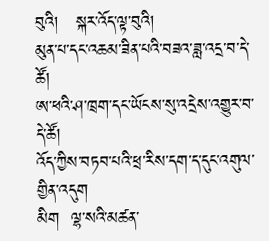བུའི།   སྐར་འོད་ལྟ་བུའི།
མུན་པ་དང་འཆམ་ཟིན་པའི་བཟའ་ཟླ་འདྲ་བ་དེ་ཚོ།
ཨ་ཕའི་ཤ་ཁྲག་དང་ཡོངས་སུ་འདྲེས་འགྱུར་བ་དེ་ཚོ།
འོད་ཀྱིས་བཏབ་པའི་ཕྲ་རིས་དག་ད་དུང་འགུལ་གྱིན་འདུག
མིག  ལྷ་སའི་མཚན་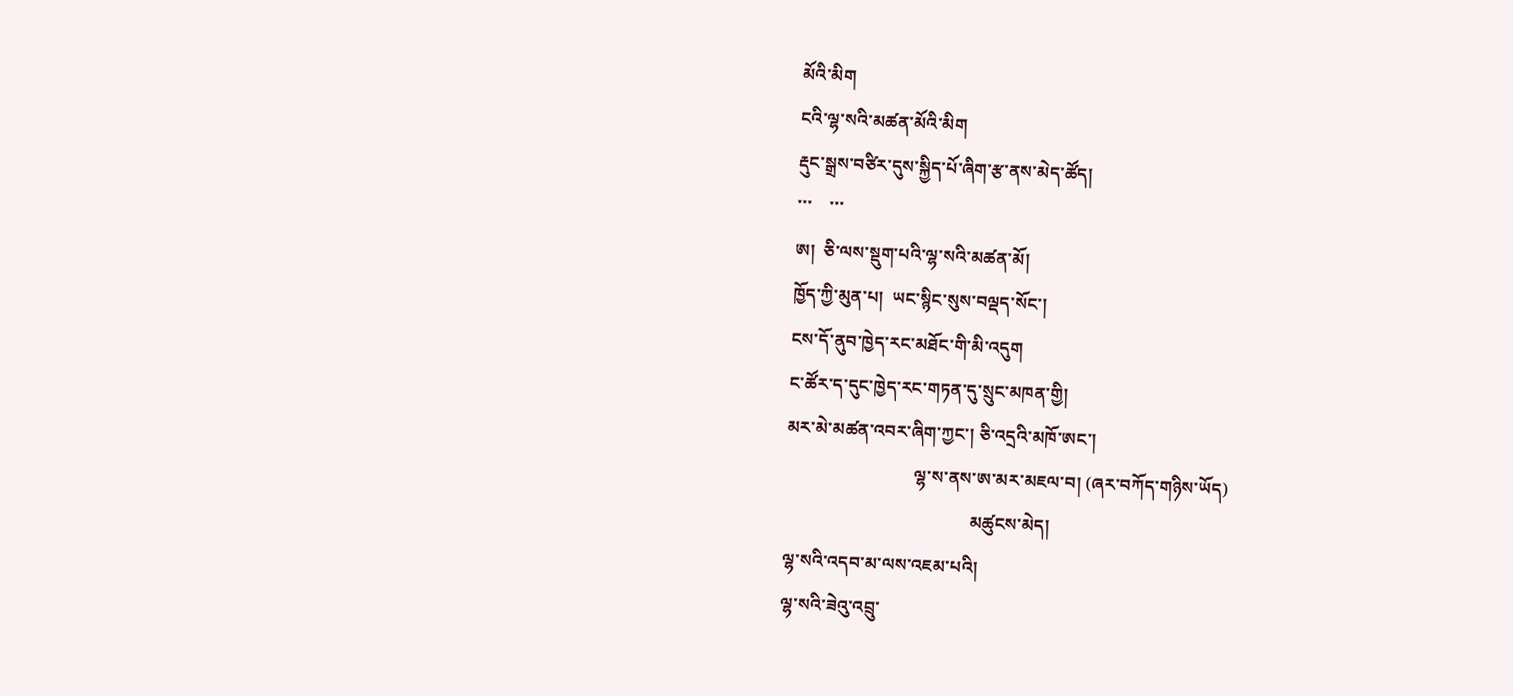མོའི་མིག
ངའི་ལྷ་སའི་མཚན་མོའི་མིག
རྡུང་སྒྲས་བཙིར་དུས་སྐྱིད་པོ་ཞིག་རྩ་ནས་མེད་ཚོད།
་་་    ་་་
ཨ།  ཅི་ལས་སྡུག་པའི་ལྷ་སའི་མཚན་མོ།
ཁྱོད་ཀྱི་མུན་པ།  ཡང་སྙིང་སུས་བལྡད་སོང་།
ངས་དོ་ནུབ་ཁྱེད་རང་མཐོང་གི་མི་འདུག
ང་ཚོར་ད་དུང་ཁྱེད་རང་གཏན་དུ་སྲུང་མཁན་གྱི།
མར་མེ་མཚན་འབར་ཞིག་ཀྱང་། ཅི་འདྲའི་མཁོ་ཨང་།
                             ལྷ་ས་ནས་ཨ་མར་མཇལ་བ། (ཞར་བཀོད་གཉིས་ཡོད)
                                          མཚུངས་མེད།
ལྷ་སའི་འདབ་མ་ལས་འཇམ་པའི།
ལྷ་སའི་ཟེའུ་འབྲུ་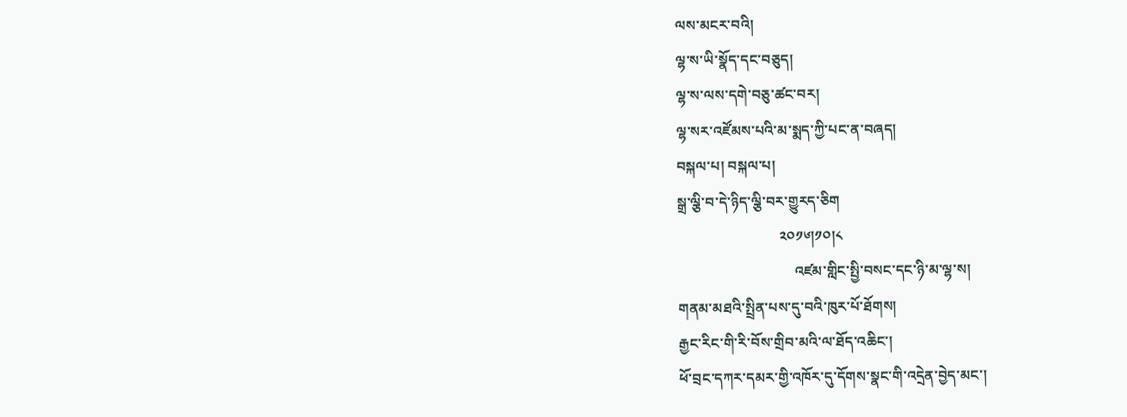ལས་མངར་བའི།
ལྷ་ས་ཡི་སྣོད་དང་བཅུད།
ལྷ་ས་ལས་དགེ་བཅུ་ཚང་བར།
ལྷ་སར་འཛོམས་པའི་མ་སྨད་ཀྱི་པང་ན་བཞད།
བསྐལ་པ། བསྐལ་པ།
སྒྲ་ལྕི་བ་དེ་ཉིད་ལྕི་བར་གྱུརད་ཅིག
                            ༢༠༡༦།༡༠།༨
                                འཛམ་གླིང་སྤྱི་བསང་དང་ཉི་མ་ལྷ་ས།
གནམ་མཐའི་སྤྲིན་པས་དུ་བའི་ཁུར་པོ་ཐོགས།
རྒྱང་རིང་གི་རི་བོས་གྲིབ་མའི་ལ་ཐོད་འཆིང་།
ཕོ་བྲང་དཀར་དམར་གྱི་འཁོར་དུ་དོགས་སྣང་གི་འདྲེན་བྱེད་མང་།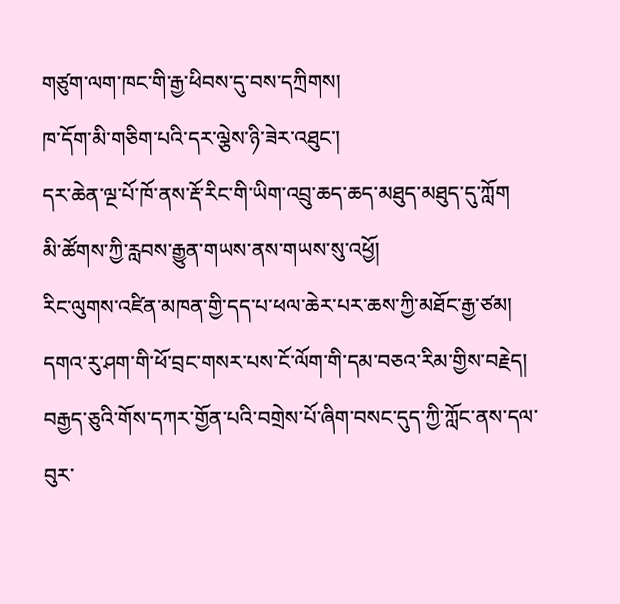གཙུག་ལག་ཁང་གི་རྒྱ་ཕིབས་དུ་བས་དཀྲིགས།
ཁ་དོག་མི་གཅིག་པའི་དར་ལྕེས་ཉི་ཟེར་འཐུང་།
དར་ཆེན་ལྔ་པོ་ཁོ་ནས་རྡོ་རིང་གི་ཡིག་འབྲུ་ཆད་ཆད་མཐུད་མཐུད་དུ་ཀློག
མི་ཚོགས་ཀྱི་རླབས་རྒྱུན་གཡས་ནས་གཡས་སུ་འཕྱོ།
རིང་ལུགས་འཛིན་མཁན་གྱི་དད་པ་ཕལ་ཆེར་པར་ཆས་ཀྱི་མཐོང་རྒྱ་ཙམ།
དགའ་རུ་ཤག་གི་ཕོ་བྲང་གསར་པས་ངོ་ལོག་གི་དམ་བཅའ་རིམ་གྱིས་བརྗེད།
བརྒྱད་ཅུའི་གོས་དཀར་གྱོན་པའི་བགྲེས་པོ་ཞིག་བསང་དུད་ཀྱི་ཀློང་ནས་དལ་བུར་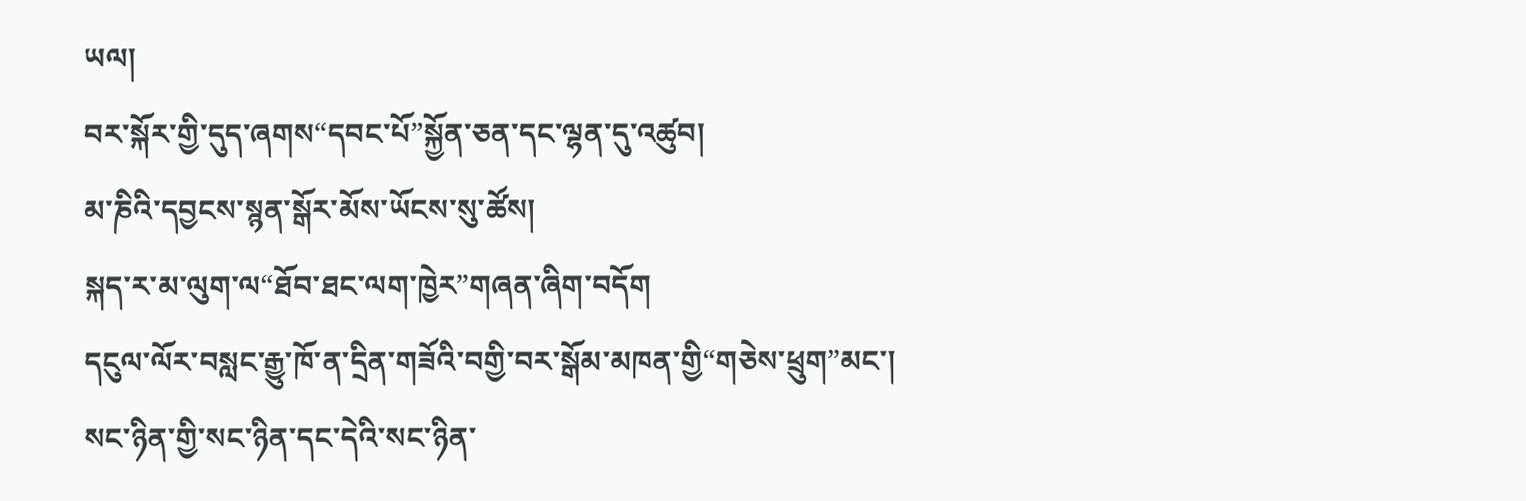ཡལ།
བར་སྐོར་གྱི་དུད་ཞགས“དབང་པོ”སྐྱོན་ཅན་དང་ལྷན་དུ་འཚུབ།
མ་ཎིའི་དབྱངས་སྙན་སྒོར་མོས་ཡོངས་སུ་ཚོས།
སྐད་ར་མ་ལུག་ལ“ཐོབ་ཐང་ལག་ཁྱེར”གཞན་ཞིག་བདོག
དངུལ་ལོར་བསླང་རྒྱུ་ཁོ་ན་དྲིན་གཟོའི་བགྱི་བར་སྒོམ་མཁན་གྱི“གཅེས་ཕྲུག”མང་།
སང་ཉིན་གྱི་སང་ཉིན་དང་དེའི་སང་ཉིན་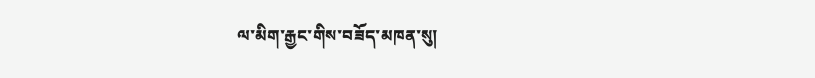ལ་མིག་རྒྱང་གིས་བཟོད་མཁན་སུ།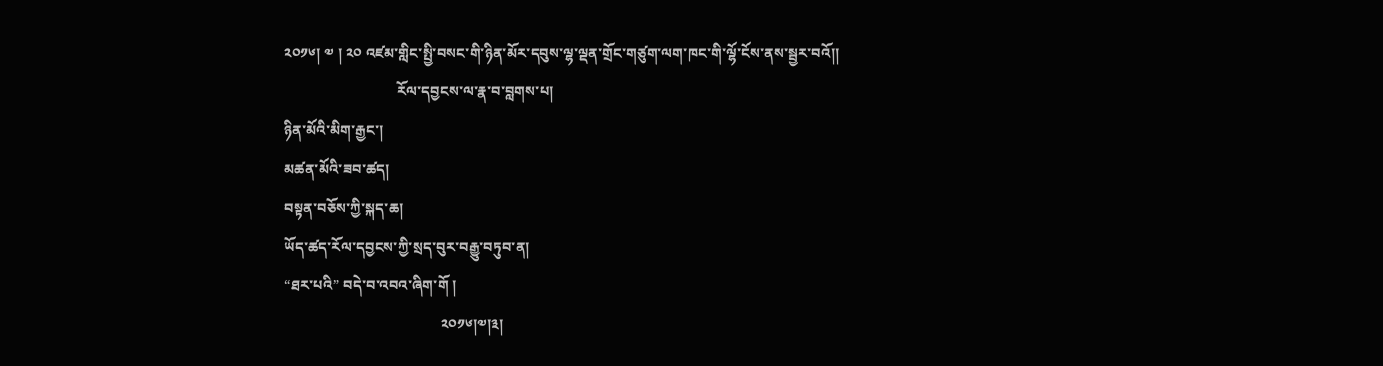༢༠༡༦། ༧ ། ༢༠ འཛམ་གླིང་སྤྱི་བསང་གི་ཉིན་མོར་དབུས་ལྷ་ལྡན་གྲོང་གཙུག་ལག་ཁང་གི་ལྷོ་ངོས་ནས་སྦྱར་བའོ།།
                               རོལ་དབྱངས་ལ་རྣ་བ་བླགས་པ།
ཉིན་མོའི་མིག་རྒྱང་།
མཚན་མོའི་ཟབ་ཚད།
བསྟན་བཅོས་ཀྱི་སྐད་ཆ།
ཡོད་ཚད་རོལ་དབྱངས་ཀྱི་སྲད་བུར་བརྒྱུ་བཏུབ་ན།
“ཐར་པའི” བདེ་བ་འབའ་ཞིག་གོ །
                                           ༢༠༡༦།༧།༣།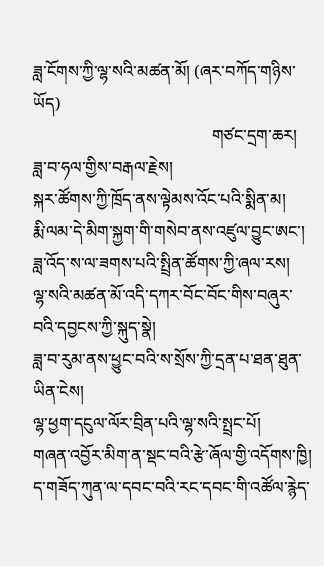ཟླ་ངོགས་ཀྱི་ལྷ་སའི་མཚན་མོ། (ཞར་བཀོད་གཉིས་ཡོད)
                                           གཙང་དྲག་ཆར།
ཟླ་བ་ཧལ་གྱིས་བརྒལ་རྗེས།
སྐར་ཚོགས་ཀྱི་ཁྲོད་ནས་ལྟེམས་འོང་པའི་སྨིན་མ།
རྨི་ལམ་དེ་མིག་སྐྱག་གི་གསེབ་ནས་འཛུལ་བྱུང་ཨང་།
ཟླ་འོད་ས་ལ་ཟགས་པའི་སྤྲིན་ཚོགས་ཀྱི་ཞལ་རས།
ལྷ་སའི་མཚན་མོ་འདི་དཀར་བོང་བོང་གིས་བཞུར་བའི་དབྱངས་ཀྱི་སྐུད་སྣེ།
ཟླ་བ་རུམ་ནས་ཕྱུང་བའི་ས་སྲོས་ཀྱི་དྲན་པ་ཐན་ཐུན་ཡིན་ངེས།
ལྷ་ཕྱག་དངུལ་ལོར་བྲིན་པའི་ལྷ་སའི་སྤྲང་པོ།
གཞན་འབྱོར་མིག་ན་སྡང་བའི་རྩེ་ཞོལ་གྱི་འདོགས་ཁྱི།
ད་གཟོད་ཀུན་ལ་དབང་བའི་རང་དབང་གི་འཚོལ་རྙེད་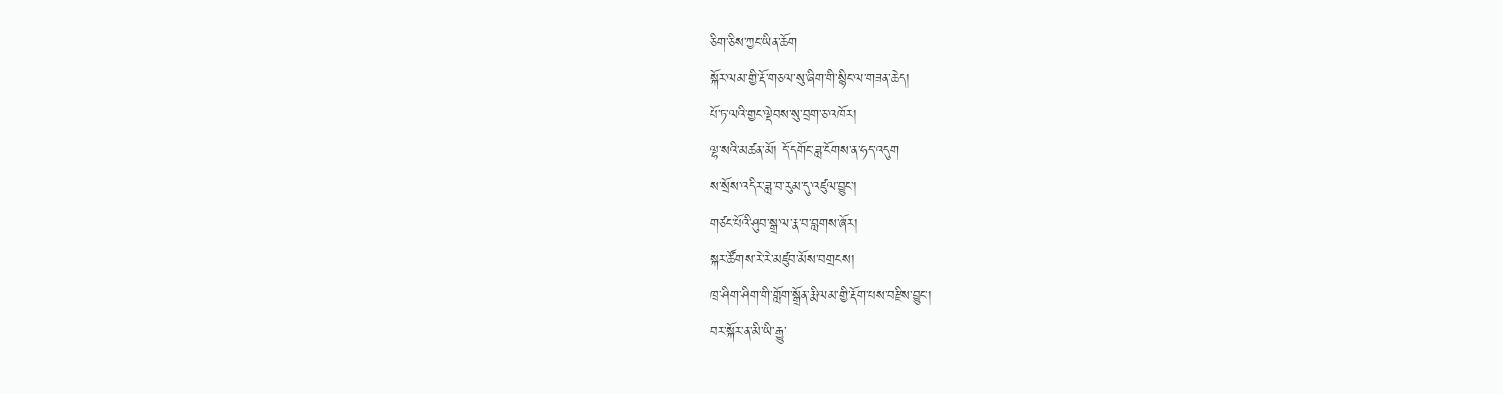ཅིག་ཅིས་ཀྱང་ཡིན་ཆོག
སྐོར་ལམ་གྱི་རྡོ་གཅལ་སུ་ཞིག་གི་སྙིང་ལ་གཟན་ཆེད།
པོ་ཏ་ལའི་གྱང་ལྡེབས་སུ་བྲག་ཅ་འཁོར།
ལྷ་སའི་མཚན་མོ། དོ་དགོང་ཟླ་ངོགས་ན་ཧད་འདུག
ས་སྲོས་འདིར་ཟླ་བ་རུམ་དུ་འཛུལ་བྱུང་།
གཙང་པོའི་ཤུབ་སྒྲ་ལ་རྣ་བ་བླགས་ཞོར།
སྐར་ཚོགས་རེ་རེ་མཛུབ་མོས་བགྲངས།
ཁྲ་ཤིག་ཤིག་གི་གློག་སྒྲོན་རྨི་ལམ་གྱི་རྡོག་པས་བརྫིས་བྱུང་།
བར་སྐོར་ན་མི་ཡི་རྒྱུ་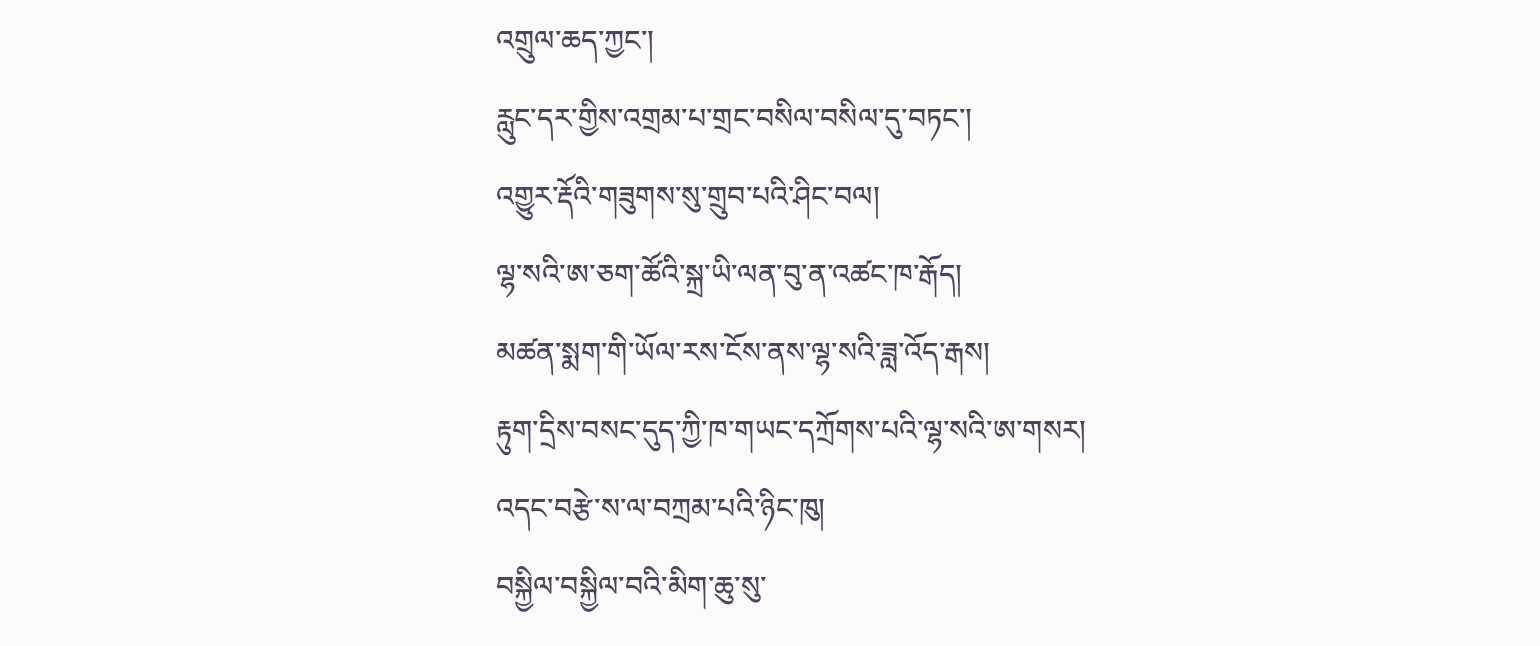འགྲུལ་ཆད་ཀྱང་།
རླུང་དར་གྱིས་འགྲམ་པ་གྲང་བསིལ་བསིལ་དུ་བཏང་།
འགྱུར་རྡོའི་གཟུགས་སུ་གྲུབ་པའི་ཤིང་བལ།
ལྷ་སའི་ཨ་ཅག་ཚོའི་སྐྲ་ཡི་ལན་བུ་ན་འཚང་ཁ་རྒོད།
མཚན་སྨག་གི་ཡོལ་རས་ངོས་ནས་ལྷ་སའི་ཟླ་འོད་རྒས།
རྟུག་དྲིས་བསང་དུད་ཀྱི་ཁ་གཡང་དཀྲོགས་པའི་ལྷ་སའི་ཨ་གསར།
འདང་བརྩེ་ས་ལ་བཀྲམ་པའི་ཉིང་ཁུ།
བསྐྱིལ་བསྐྱིལ་བའི་མིག་ཆུ་སུ་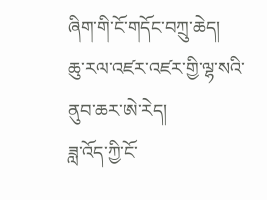ཞིག་གི་ངོ་གདོང་བཀྲུ་ཆེད།
ཆུ་རལ་འཛར་འཛར་གྱི་ལྷ་སའི་ནུབ་ཆར་ཨེ་རེད།
ཟླ་འོད་ཀྱི་ངོ་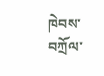ཁེབས་བཀྲོལ་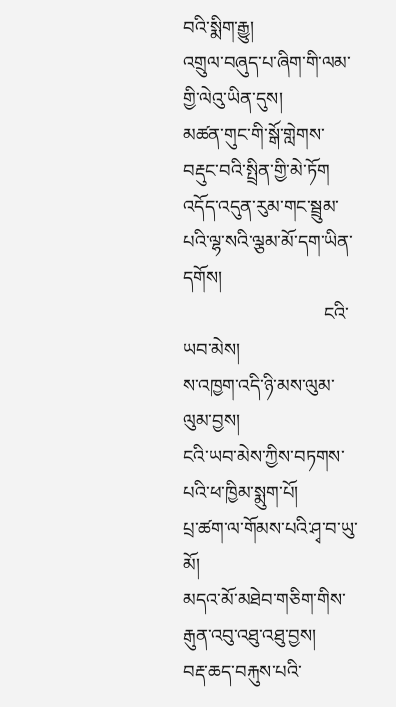བའི་སྨིག་རྒྱུ།
འགྲུལ་བཞུད་པ་ཞིག་གི་ལམ་གྱི་ལེའུ་ཡིན་དུས།
མཚན་གུང་གི་སྒོ་གླེགས་བརྡུང་བའི་སྤྲིན་གྱི་མེ་ཏོག
འདོད་འདུན་རུམ་གང་སྦྲུམ་པའི་ལྷ་སའི་ལྕམ་མོ་དག་ཡིན་དགོས།
                              ངའི་ཡབ་མེས།
ས་འཁྱག་འདི་ཉི་མས་ལུམ་ལུམ་བྱས།
ངའི་ཡབ་མེས་ཀྱིས་བཏགས་པའི་ཕ་ཁྱིམ་སྨུག་པོ།
པྲ་ཚག་ལ་གོམས་པའི་ཤྭ་བ་ཡུ་མོ།
མདའ་མོ་མཐེབ་གཅིག་གིས་རྒུན་འབུ་འཐུ་འཐུ་བྱས།
བརྡ་ཆད་བརྐུས་པའི་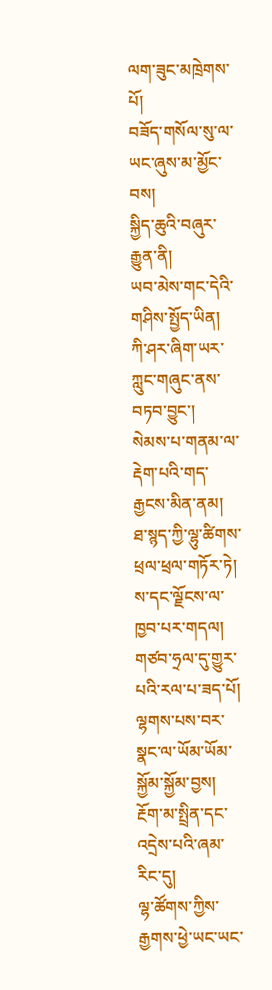ལག་ཟུང་མཁྲེགས་པོ།
བཟོད་གསོལ་སུ་ལ་ཡང་ཞུས་མ་མྱོང་བས།
སྐྱིད་ཆུའི་བཞུར་རྒྱུན་ནི།
ཡབ་མེས་གང་དེའི་གཤིས་སྤྱོད་ཡིན།
ཀི་ཤར་ཞིག་ཡར་ཀླུང་གཞུང་ནས་བཏབ་བྱུང་།
སེམས་པ་གནམ་ལ་རྡེག་པའི་གད་རྒྱངས་མིན་ནམ།
ཐ་སྙད་ཀྱི་ལྷུ་ཚིགས་ཕྲལ་ཕྲལ་གཏོར་ཏེ།
ས་དང་ལྗོངས་ལ་ཁྱབ་པར་གདལ།
གཙབ་ཧྲལ་དུ་གྱུར་པའི་རལ་པ་ཟད་པོ།
ལྷགས་པས་བར་སྣང་ལ་ཡོམ་ཡོམ་སྐྱོམ་སྐྱོམ་བྱས།
རྔོག་མ་སྤྲིན་དང་འདྲེས་པའི་ཞམ་རིང་དུ།
ལྷ་ཚོགས་ཀྱིས་རྒྱགས་ཕྱེ་ཡང་ཡང་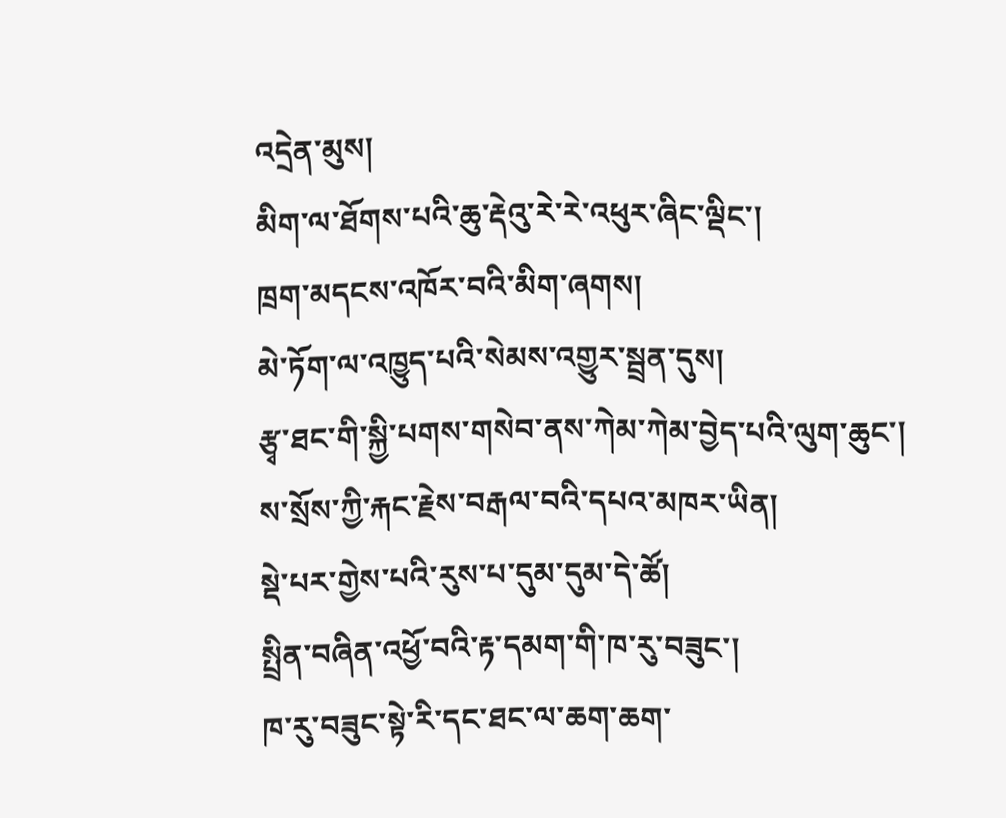འདྲེན་མུས།
མིག་ལ་ཐོགས་པའི་ཆུ་རྡེའུ་རེ་རེ་འཕུར་ཞིང་ལྡིང་།
ཁྲག་མདངས་འཁོར་བའི་མིག་ཞགས།
མེ་ཏོག་ལ་འཁྱུད་པའི་སེམས་འགྱུར་སྦྲན་དུས།
རྩྭ་ཐང་གི་སྐྱི་པགས་གསེབ་ནས་ཀེམ་ཀེམ་བྱེད་པའི་ལུག་ཆུང་།
ས་སྲོས་ཀྱི་རྐང་རྗེས་བརྒལ་བའི་དཔའ་མཁར་ཡིན།
སྡེ་པར་གྱེས་པའི་རུས་པ་དུམ་དུམ་དེ་ཚོ།
སྤྲིན་བཞིན་འཕྱོ་བའི་རྟ་དམག་གི་ཁ་རུ་བཟུང་།
ཁ་རུ་བཟུང་སྟེ་རི་དང་ཐང་ལ་ཆག་ཆག་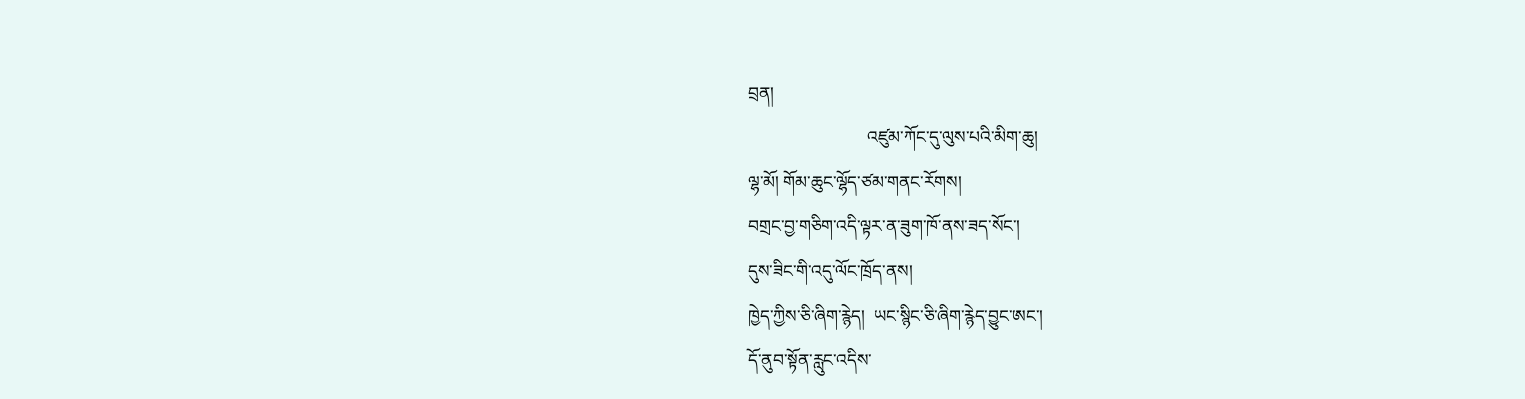བྲན།
                           འཛུམ་ཀོང་དུ་ལུས་པའི་མིག་ཆུ།
ལྷ་མོ། གོམ་ཆུང་ལྷོད་ཙམ་གནང་རོགས།
བགྲང་བྱ་གཅིག་འདི་ལྟར་ན་ཟུག་ཁོ་ནས་ཟད་སོང་།
དུས་ཟིང་གི་འདུ་ལོང་ཁྲོད་ནས།
ཁྱེད་ཀྱིས་ཅི་ཞིག་རྙེད།  ཡང་སྙིང་ཅི་ཞིག་རྙེད་བྱུང་ཨང་།
དོ་ནུབ་སྟོན་རླུང་འདིས་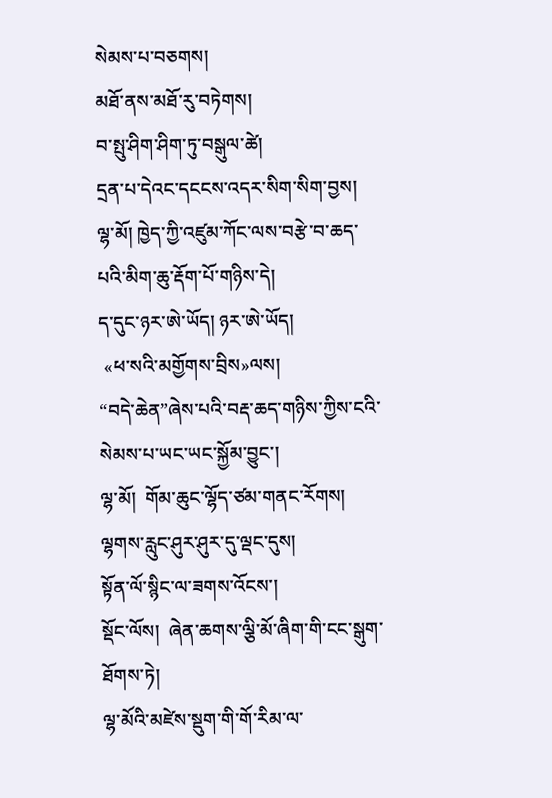སེམས་པ་བཅགས།
མཐོ་ནས་མཐོ་རུ་བཏེགས།
བ་སྤུ་ཤིག་ཤིག་ཏུ་བསྒུལ་ཚེ།
དྲན་པ་དེའང་དངངས་འདར་སིག་སིག་བྱས།
ལྷ་མོ། ཁྱེད་ཀྱི་འཛུམ་ཀོང་ལས་བརྩེ་བ་ཆད་པའི་མིག་ཆུ་རྡོག་པོ་གཉིས་དེ།
ད་དུང་ཉར་ཨེ་ཡོད། ཉར་ཨེ་ཡོད།
 «ཕ་སའི་མགྱོགས་བྲིས»ལས།
“བདེ་ཆེན”ཞེས་པའི་བརྡ་ཆད་གཉིས་ཀྱིས་ངའི་སེམས་པ་ཡང་ཡང་སྐྱོམ་བྱུང་།
ལྷ་མོ།  གོམ་ཆུང་ལྷོད་ཙམ་གནང་རོགས།
ལྷགས་རླུང་ཤུར་ཤུར་དུ་ལྡང་དུས།
སྟོན་ལོ་སྙིང་ལ་ཟགས་འོངས་།
སྡོང་ལོས།  ཞེན་ཆགས་ལྕི་མོ་ཞིག་གི་ངང་སྒུག་ཐོགས་ཏེ།
ལྷ་མོའི་མཛེས་སྡུག་གི་གོ་རིམ་ལ་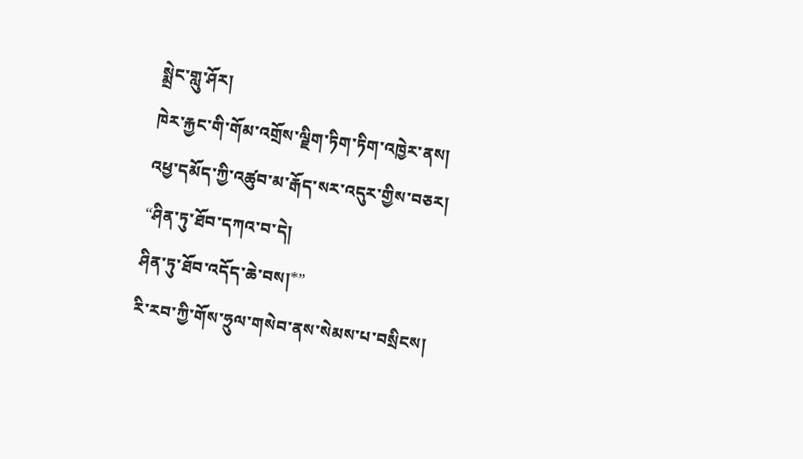སྨྲེང་གླུ་ཤོར།
ཁེར་རྐྱང་གི་གོམ་འགྲོས་ལྗིག་ཏིག་ཏིག་འཁྱེར་ནས།
འཕྱ་དམོད་ཀྱི་འཚུབ་མ་རྒོད་སར་འདུར་གྱིས་བཅར།
“ཤིན་ཏུ་ཐོབ་དཀའ་བ་དེ།
ཤིན་ཏུ་ཐོབ་འདོད་ཆེ་བས།*”
རི་རབ་ཀྱི་གོས་ཧྲུལ་གསེབ་ནས་སེམས་པ་བསྲིངས།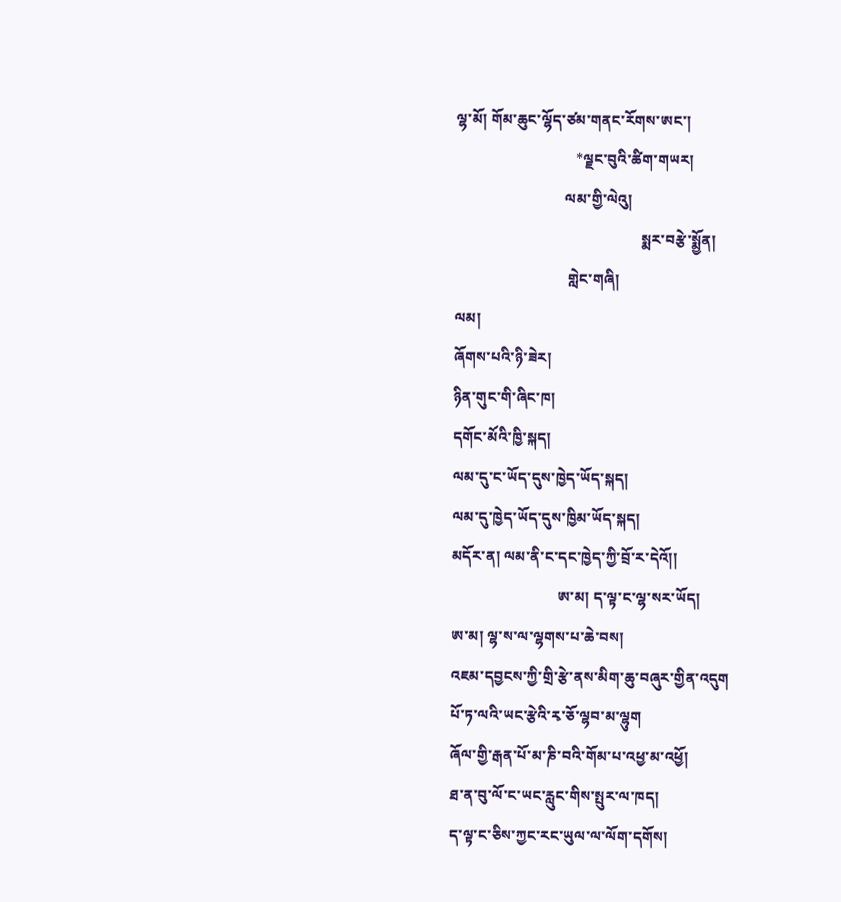ལྷ་མོ། གོམ་ཆུང་ལྷོད་ཙམ་གནང་རོགས་ཨང་།
                                 *ལྗང་བུའི་ཚིག་གཡར།
                              ལམ་གྱི་ལེའུ།
                                                   སྨར་བརྩེ་སྨྱོན།
                               གླེང་གཞི།
ལམ།
ཞོགས་པའི་ཉི་ཟེར།
ཉིན་གུང་གི་ཞིང་ཁ།
དགོང་མོའི་ཁྱི་སྐད།
ལམ་དུ་ང་ཡོད་དུས་ཁྱེད་ཡོད་སྐད།
ལམ་དུ་ཁྱེད་ཡོད་དུས་ཁྱིམ་ཡོད་སྐད།
མདོར་ན། ལམ་ནི་ང་དང་ཁྱེད་ཀྱི་བྲོ་ར་དེའོ།།
                             ཨ་མ། ད་ལྟ་ང་ལྷ་སར་ཡོད།
ཨ་མ། ལྷ་ས་ལ་ལྷགས་པ་ཆེ་བས།
འཇམ་དབྱངས་ཀྱི་གྲི་རྩེ་ནས་མིག་ཆུ་བཞུར་གྱིན་འདུག
པོ་ཏ་ལའི་ཡང་རྩེའི་རྭ་ཅོ་ལྷབ་མ་ལྷུག
ཞོལ་གྱི་རྒན་པོ་མ་ཎི་བའི་གོམ་པ་འཕྱ་མ་འཕྱོ།
ཐ་ན་བུ་ལོ་ང་ཡང་རླུང་གིས་སྤུར་ལ་ཁད།
ད་ལྟ་ང་ཅིས་ཀྱང་རང་ཡུལ་ལ་ལོག་དགོས།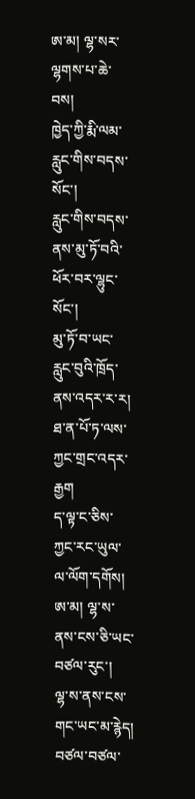ཨ་མ། ལྷ་སར་ལྷགས་པ་ཆེ་བས།
ཁྱེད་ཀྱི་རྨི་ལམ་རླུང་གིས་བདས་སོང་།
རླུང་གིས་བདས་ནས་མུ་ཏོ་བའི་ཕོར་བར་ལྷུང་སོང་།
མུ་ཏོ་བ་ཡང་རླུང་བུའི་ཁྲོད་ནས་འདར་ར་ར།
ཐ་ན་པོ་ཏ་ལས་ཀྱང་གྲང་འདར་རྒྱག
ད་ལྟ་ང་ཅིས་ཀྱང་རང་ཡུལ་ལ་ལོག་དགོས།
ཨ་མ། ལྷ་ས་ནས་ངས་ཅི་ཡང་བཙལ་རུང་།
ལྷ་ས་ནས་ངས་གང་ཡང་མ་རྙེད།
བཙལ་བཙལ་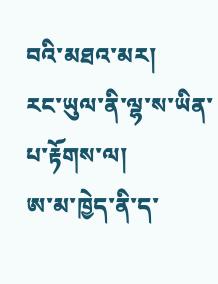བའི་མཐའ་མར།
རང་ཡུལ་ནི་ལྷ་ས་ཡིན་པ་རྟོགས་ལ།
ཨ་མ་ཁྱེད་ནི་ད་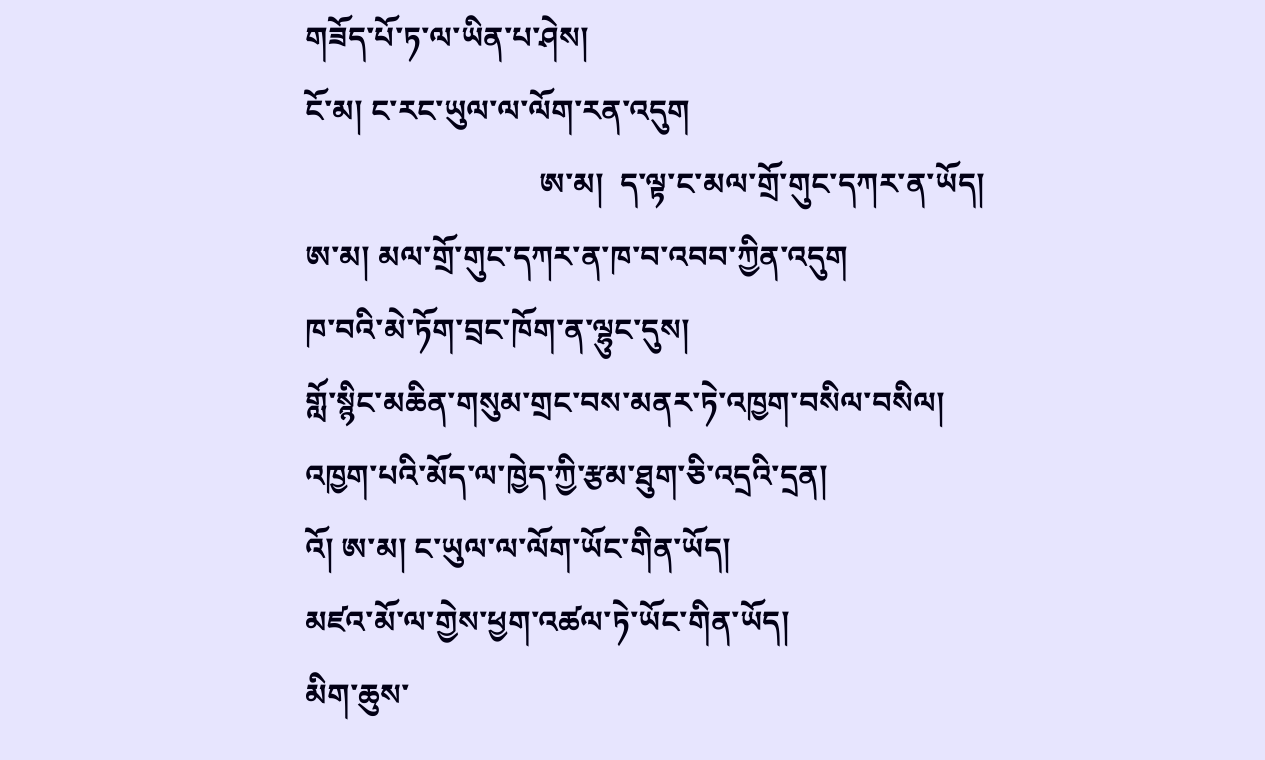གཟོད་པོ་ཏ་ལ་ཡིན་པ་ཤེས།
ངོ་མ། ང་རང་ཡུལ་ལ་ལོག་རན་འདུག
                              ཨ་མ།  ད་ལྟ་ང་མལ་གྲོ་གུང་དཀར་ན་ཡོད།
ཨ་མ། མལ་གྲོ་གུང་དཀར་ན་ཁ་བ་འབབ་ཀྱིན་འདུག
ཁ་བའི་མེ་ཏོག་བྲང་ཁོག་ན་ལྷུང་དུས།
གློ་སྙིང་མཆིན་གསུམ་གྲང་བས་མནར་ཏེ་འཁྱག་བསིལ་བསིལ།
འཁྱག་པའི་མོད་ལ་ཁྱེད་ཀྱི་རྩམ་ཐུག་ཅི་འདྲའི་དྲན།
འོ། ཨ་མ། ང་ཡུལ་ལ་ལོག་ཡོང་གིན་ཡོད།
མཛའ་མོ་ལ་གྱེས་ཕྱག་འཚལ་ཏེ་ཡོང་གིན་ཡོད།
མིག་ཆུས་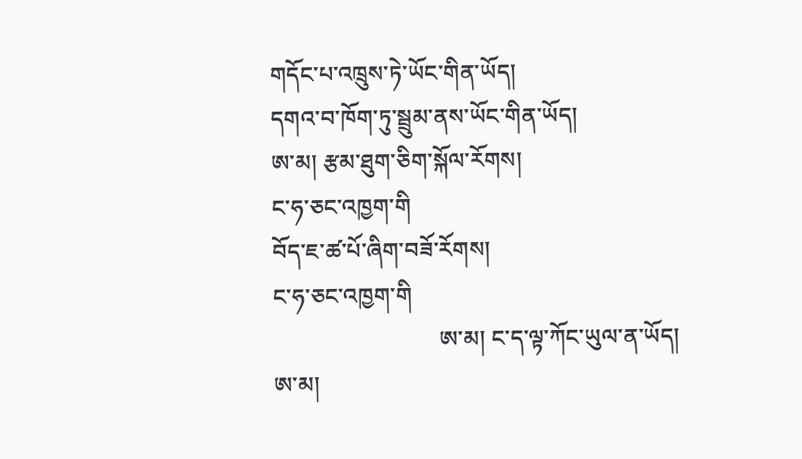གདོང་པ་འཁྲུས་ཏེ་ཡོང་གིན་ཡོད།
དགའ་བ་ཁོག་ཏུ་སྦྲུམ་ནས་ཡོང་གིན་ཡོད།
ཨ་མ། རྩམ་ཐུག་ཅིག་སྐོལ་རོགས།
ང་ཧ་ཅང་འཁྱག་གི
བོད་ཇ་ཚ་པོ་ཞིག་བཟོ་རོགས།
ང་ཧ་ཅང་འཁྱག་གི
                             ཨ་མ། ང་ད་ལྟ་ཀོང་ཡུལ་ན་ཡོད།
ཨ་མ།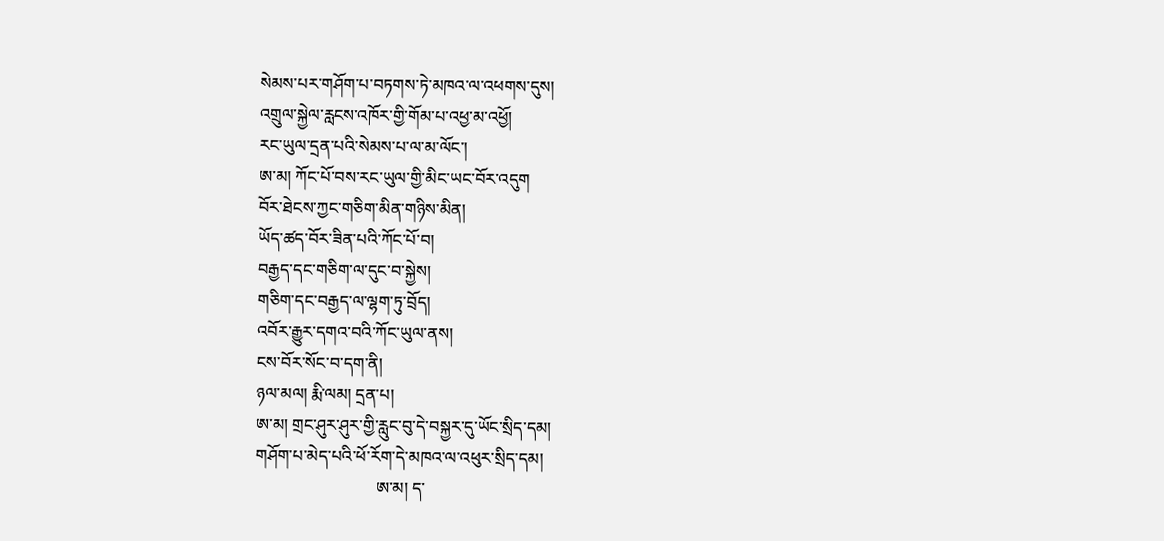སེམས་པར་གཤོག་པ་བཏགས་ཏེ་མཁའ་ལ་འཕགས་དུས།
འགྲུལ་སྐྱེལ་རླངས་འཁོར་གྱི་གོམ་པ་འཕྱ་མ་འཕྱོ།
རང་ཡུལ་དྲན་པའི་སེམས་པ་ལ་མ་ལོང་།
ཨ་མ། ཀོང་པོ་བས་རང་ཡུལ་གྱི་མིང་ཡང་བོར་འདུག
བོར་ཐེངས་ཀྱང་གཅིག་མིན་གཉིས་མིན།
ཡོད་ཚད་བོར་ཟིན་པའི་ཀོང་པོ་བ།
བརྒྱད་དང་གཅིག་ལ་དུང་བ་སྐྱེས།
གཅིག་དང་བརྒྱད་ལ་ལྷག་ཏུ་བྲོད།
འབོར་རྒྱུར་དགའ་བའི་ཀོང་ཡུལ་ནས།
ངས་བོར་སོང་བ་དག་ནི།
ཉལ་མལ། རྨི་ལམ། དྲན་པ།
ཨ་མ། གྲང་ཤུར་ཤུར་གྱི་རླུང་བུ་དེ་བསྐྱར་དུ་ཡོང་སྲིད་དམ།
གཤོག་པ་མེད་པའི་ཕོ་རོག་དེ་མཁའ་ལ་འཕུར་སྲིད་དམ།
                             ཨ་མ། ད་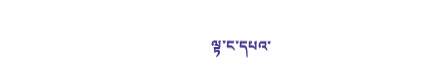ལྟ་ང་དཔའ་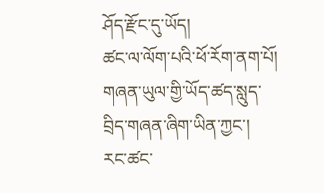ཤོད་རྫོང་དུ་ཡོད།
ཚང་ལ་ལོག་པའི་ཕོ་རོག་ནག་པོ།
གཞན་ཡུལ་གྱི་ཡོད་ཚད་སླུད་བྲིད་གཞན་ཞིག་ཡིན་ཀྱང་།
རང་ཚང་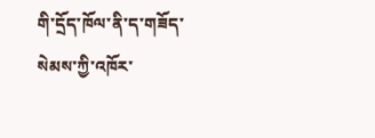གི་དྲོད་ཁོལ་ནི་ད་གཟོད་སེམས་ཀྱི་འཁོར་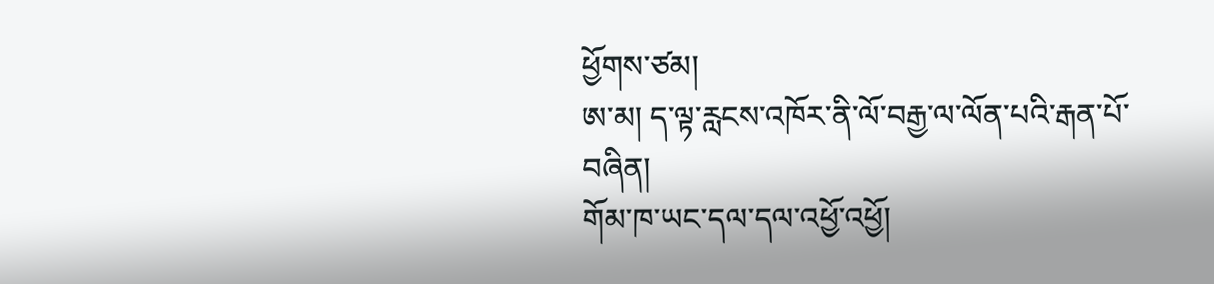ཕྱོགས་ཙམ།
ཨ་མ། ད་ལྟ་རླངས་འཁོར་ནི་ལོ་བརྒྱ་ལ་ལོན་པའི་རྒན་པོ་བཞིན།
གོམ་ཁ་ཡང་དལ་དལ་འཕྱོ་འཕྱོ།